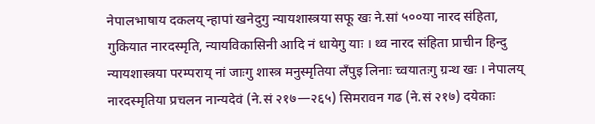नेपालभाषाय दकलय् न्हापां खनेदुगु न्यायशास्त्रया सफू खः ने.सां ५००या नारद संहिता, गुकियात नारदस्मृति, न्यायविकासिनी आदि नं धायेगु याः । थ्व नारद संहिता प्राचीन हिन्दु न्यायशास्त्रया परम्पराय् नां जाःगु शास्त्र मनुस्मृतिया लँपुइ लिनाः च्वयातःगु ग्रन्थ खः । नेपालय् नारदस्मृतिया प्रचलन नान्यदेवं (ने.सं २१७—२६५) सिमरावन गढ (ने.सं २१७) दयेकाः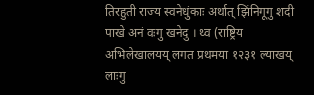तिरहुती राज्य स्वनेधुंकाः अर्थात् झिंनिगूगु शदी पाखे अनं वःगु खनेदु । थ्व (राष्ट्रिय अभिलेखालयय् लगत प्रथमया १२३१ ल्याखय् लाःगु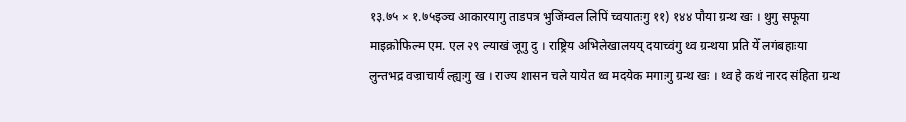१३.७५ × १.७५इञ्च आकारयागु ताडपत्र भुजिंम्वल लिपिं च्वयातःगु ११) १४४ पौया ग्रन्थ खः । थुगु सफूया माइक्रोफिल्म एम. एल २९ ल्याखं जूगु दु । राष्ट्रिय अभिलेखालयय् दयाच्वंगु थ्व ग्रन्थया प्रति येँ लगंबहाःया लुन्तभद्र वज्राचार्यं ल्ह्यःगु ख । राज्य शासन चले यायेत थ्व मदयेक मगाःगु ग्रन्थ खः । थ्व हे कथं नारद संहिता ग्रन्थ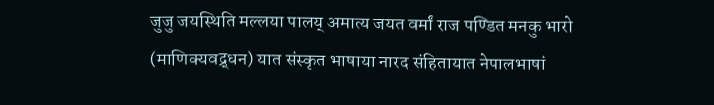जुजु जयस्थिति मल्लया पालय् अमात्य जयत वर्मां राज पण्डित मनकु भारो (माणिक्यवद्र्धन) यात संस्कृत भाषाया नारद संहितायात नेपालभाषां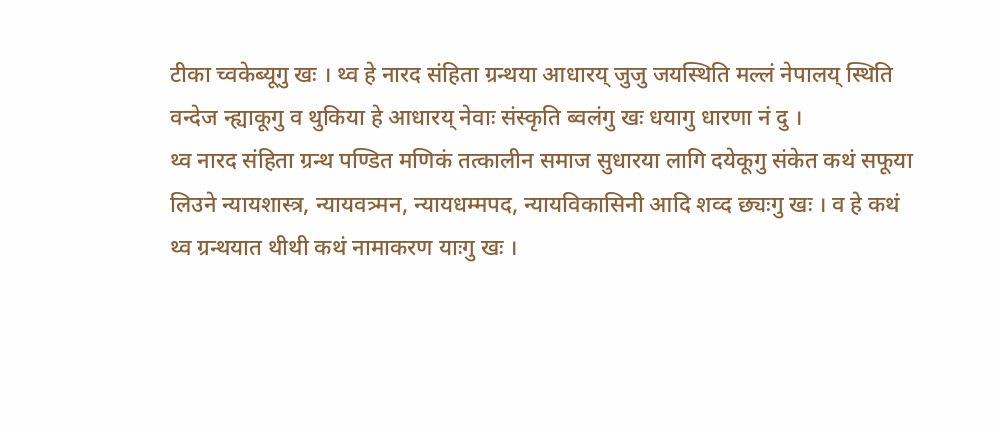टीका च्वकेब्यूगु खः । थ्व हे नारद संहिता ग्रन्थया आधारय् जुजु जयस्थिति मल्लं नेपालय् स्थिति वन्देज न्ह्याकूगु व थुकिया हे आधारय् नेवाः संस्कृति ब्वलंगु खः धयागु धारणा नं दु ।
थ्व नारद संहिता ग्रन्थ पण्डित मणिकं तत्कालीन समाज सुधारया लागि दयेकूगु संकेत कथं सफूया लिउने न्यायशास्त्र, न्यायवत्र्मन, न्यायधम्मपद, न्यायविकासिनी आदि शव्द छ्यःगु खः । व हे कथं थ्व ग्रन्थयात थीथी कथं नामाकरण याःगु खः ।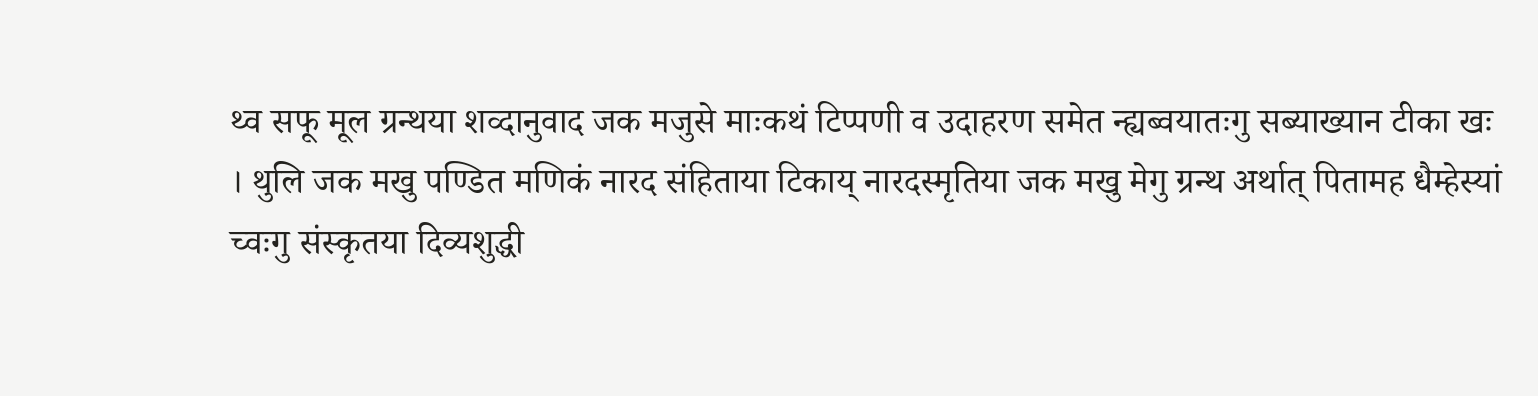थ्व सफू मूल ग्रन्थया शव्दानुवाद जक मजुसे माःकथं टिप्पणी व उदाहरण समेत न्ह्यब्वयातःगु सब्याख्यान टीका खः । थुलि जक मखु पण्डित मणिकं नारद संहिताया टिकाय् नारदस्मृतिया जक मखु मेगु ग्रन्थ अर्थात् पितामह धैम्हेस्यां च्वःगु संस्कृतया दिव्यशुद्धी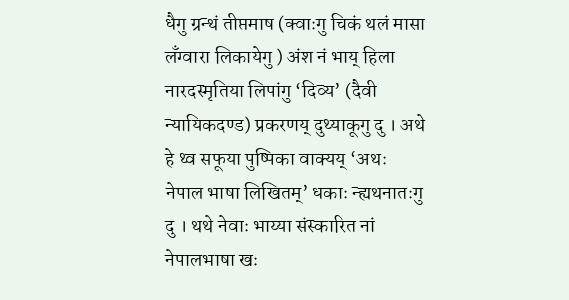धैगु ग्रन्थं तीप्तमाष (क्वाःगु चिकं थलं मासा लँग्वारा लिकायेगु ) अंश नं भाय् हिला नारदस्मृतिया लिपांगु ‘दिव्य’ (दैवी न्यायिकदण्ड) प्रकरणय् दुथ्याकूगु दु । अथे हे थ्व सफूया पुष्पिका वाक्यय् ‘अथः नेपाल भाषा लिखितम्’ धकाः न्ह्यथनातःगु दु । थथे नेवाः भाय्या संस्कारित नां नेपालभाषा खः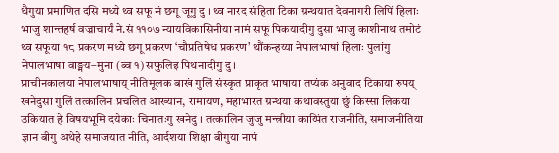धैगुया प्रमाणित दसि मध्ये थ्व सफू नं छगू जूगु दु । थ्व नारद संहिता टिका ग्रन्थयात देवनागरी लिपिं हिलाः भाजु शान्तहर्ष वज्राचार्यं ने.सं ११०७ न्यायविकासिनीया नामं सफू पिकयादीगु दुसा भाजु काशीनाथ तमोटं थ्व सफूया १८ प्रकरण मध्ये छगू प्रकरण ‘चौप्रतिषेध प्रकरण’ थौंकन्हय्या नेपालभाषां हिलाः पुलांगु नेपालभाषा वाङ्मय–मुना (ब्व १) सफुलिइ पिथनादीगु दु ।
प्राचीनकालया नेपालभाषाय् नीतिमूलक बाखं गुलिं संस्कृत प्राकृत भाषाया तप्यंक अनुवाद टिकाया रुपय् खनेदुसा गुलिं तत्कालिन प्रचलित आख्यान, रामायण, महाभारत ग्रन्थया कथावस्तुया छुं किस्सा लिकया उकियात हे विषयभूमि दयेकाः चिनातःगु खनेदु । तत्कालिन जुजु मन्त्रीया काय्पिंत राजनीति, समाजनीतिया ज्ञान बीगु अथेहे समाजयात नीति, आर्दशया शिक्षा बीगुया नापं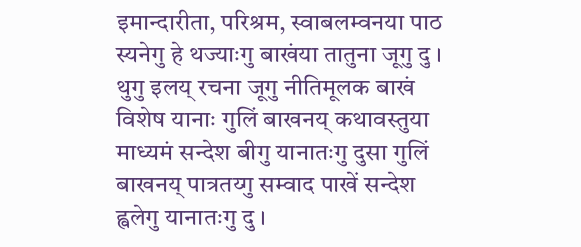इमान्दारीता, परिश्रम, स्वाबलम्वनया पाठ स्यनेगु हे थज्याःगु बाखंया तातुना जूगु दु । थुगु इलय् रचना जूगु नीतिमूलक बाखं विशेष यानाः गुलिं बाखनय् कथावस्तुया माध्यमं सन्देश बीगु यानातःगु दुसा गुलिं बाखनय् पात्रतय्गु सम्वाद पाखें सन्देश ह्वलेगु यानातःगु दु ।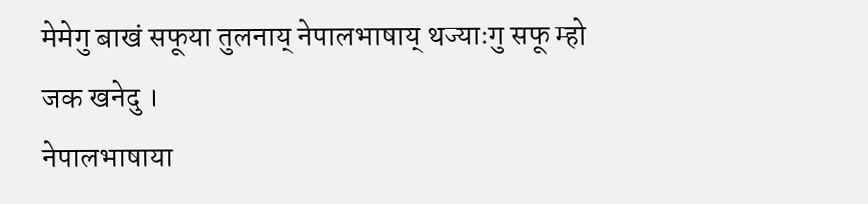मेमेगु बाखं सफूया तुलनाय् नेपालभाषाय् थज्याःगु सफू म्हो जक खनेदु ।
नेपालभाषाया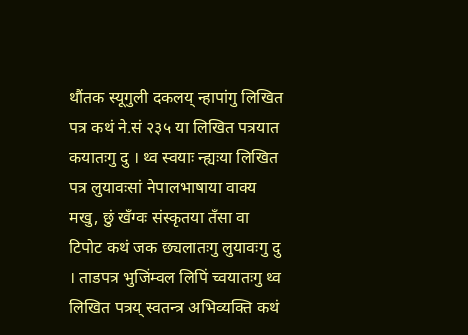थौंतक स्यूगुली दकलय् न्हापांगु लिखित पत्र कथं ने.सं २३५ या लिखित पत्रयात कयातःगु दु । थ्व स्वयाः न्ह्यःया लिखित पत्र लुयावःसां नेपालभाषाया वाक्य मखु, छुं खँग्वः संस्कृतया तँसा वा टिपोट कथं जक छ्यलातःगु लुयावःगु दु । ताडपत्र भुजिंम्वल लिपिं च्वयातःगु थ्व लिखित पत्रय् स्वतन्त्र अभिव्यक्ति कथं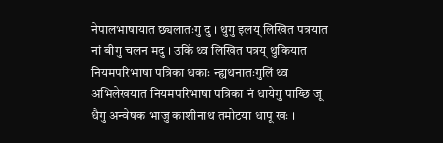नेपालभाषायात छ्यलातःगु दु । थुगु इलय् लिखित पत्रयात नां बीगु चलन मदु । उकिं थ्व लिखित पत्रय् थुकियात नियमपरिभाषा पत्रिका धकाः न्ह्यथनातःगुलिं थ्व अभिलेखयात नियमपरिभाषा पत्रिका नं धायेगु पाय्छि जू धैगु अन्वेषक भाजु काशीनाथ तमोटया धापू खः ।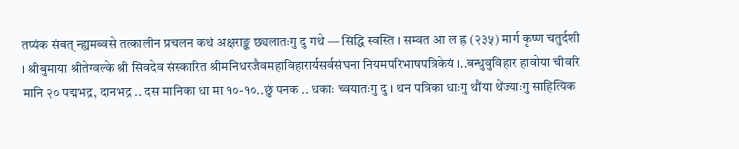तप्यंक संबत् न्ह्यमब्वसे तत्कालीन प्रचलन कथं अक्षराङ्क छ्यलातःगु दु गथे — सिद्धि स्वस्ति । सम्वत आ ल ह्र (२३५) मार्ग कृष्ण चतुर्दशी । श्रीबुमाया श्रीतेग्वल्के श्री सिवदेव संस्कारित श्रीमनिधरजैवमहाविहारार्यसर्वसंघना नियमपरिभाषपत्रिकेयं ।..बन्धुवुविहार हावोया चीवरि मानि २० पद्मभद्र, दानभद्र .. दस मानिका धा मा १०-१०..छुं पनक .. धकाः च्वयातःगु दु । थन पत्रिका धाःगु थौंया थेंज्याःगु साहित्यिक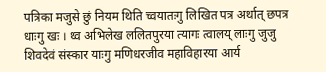पत्रिका मजुसे छुं नियम थिति च्वयातःगु लिखित पत्र अर्थात् छपत्र धाःगु खः । थ्व अभिलेख ललितपुरया त्यागः त्वालय् लाःगु जुजु शिवदेवं संस्कार याःगु मणिधरजीव महाविहारया आर्य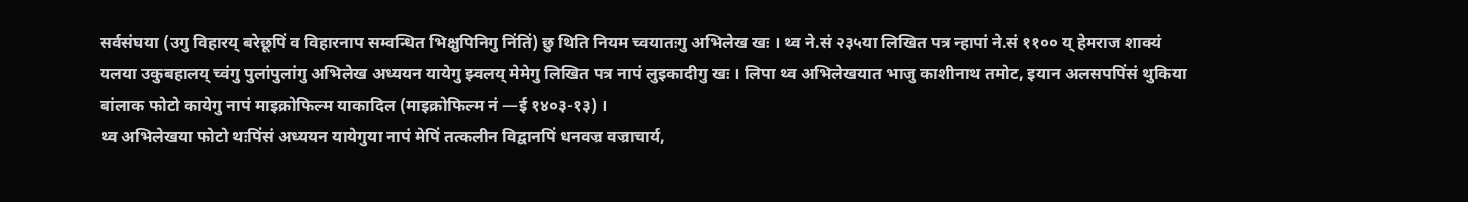सर्वसंघया (उगु विहारय् बरेछूपिं व विहारनाप सम्वन्धित भिक्षुपिनिगु निंतिं) छु थिति नियम च्वयातःगु अभिलेख खः । थ्व ने.सं २३५या लिखित पत्र न्हापां ने.सं ११०० य् हेमराज शाक्यं यलया उकुबहालय् च्वंगु पुलांपुलांगु अभिलेख अध्ययन यायेगु झ्वलय् मेमेगु लिखित पत्र नापं लुइकादीगु खः । लिपा थ्व अभिलेखयात भाजु काशीनाथ तमोट, इयान अलसपपिंसं थुकिया बांलाक फोटो कायेगु नापं माइक्रोफिल्म याकादिल (माइक्रोफिल्म नं —ई १४०३-१३) ।
थ्व अभिलेखया फोटो थःपिंसं अध्ययन यायेगुया नापं मेपिं तत्कलीन विद्वानपिं धनवज्र वज्राचार्य,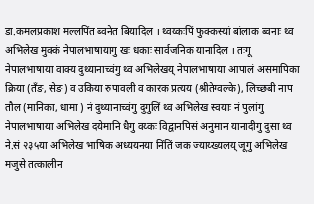डा.कमलप्रकाश मल्लपिंत ब्वनेत बियादिल । थ्वय्कःपिं फुक्कस्यां बांलाक ब्वनाः थ्व अभिलेख मुक्कं नेपालभाषायागु खः धकाः सार्वजनिक यानादिल । तःगू नेपालभाषाया वाक्य दुथ्यानाच्वंगु थ्व अभिलेखय् नेपालभाषाया आपालं असमापिका क्रिया (तँङ, सेङ) व उकिया रुपावली व कारक प्रत्यय (श्रीतेग्वल्के), लिच्छबी नाप तौल (मानिका, धामा ) नं दुथ्यानाच्वंगु दुगुलिं थ्व अभिलेख स्वयाः नं पुलांगु नेपालभाषाया अभिलेख दयेमानि धैगु वय्कः विद्वानपिसं अनुमान यानादीगु दुसा थ्व ने.सं २३५या अभिलेख भाषिक अध्ययनया निंतिं जक ज्याय्ख्यलय् जूगु अभिलेख मजुसे तत्कालीन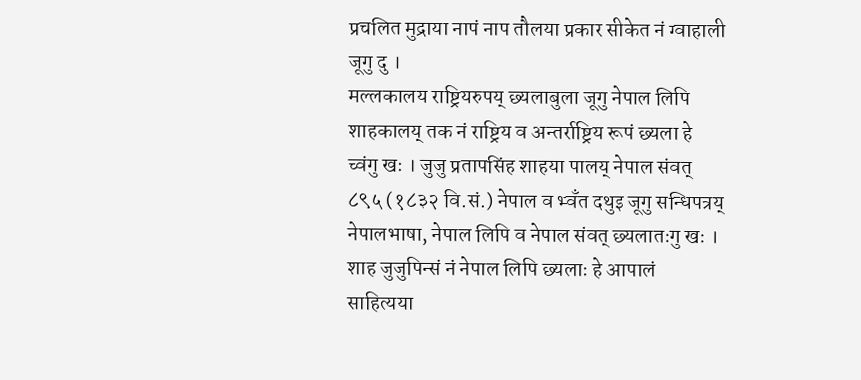प्रचलित मुद्राया नापं नाप तौलया प्रकार सीकेत नं ग्वाहाली जूगु दु ।
मल्लकालय राष्ट्रियरुपय् छ्यलाबुला जूगु नेपाल लिपि शाहकालय् तक नं राष्ट्रिय व अन्तर्राष्ट्रिय रूपं छ्यला हे च्वंगु खः । जुजु प्रतापसिंह शाहया पालय् नेपाल संवत् ८९५ (१८३२ वि.सं.) नेपाल व भ्वँत दथुइ जूगु सन्धिपत्रय् नेपालभाषा, नेपाल लिपि व नेपाल संवत् छ्यलातःगु खः । शाह जुजुपिन्सं नं नेपाल लिपि छ्यलाः हे आपालं साहित्यया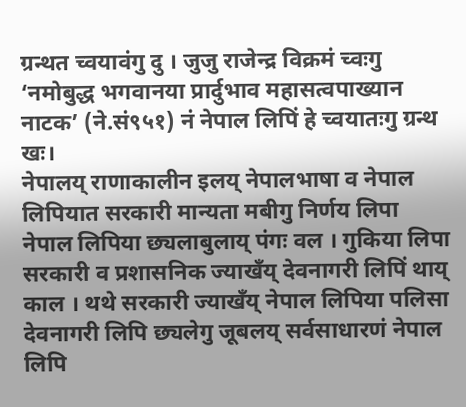ग्रन्थत च्वयावंगु दु । जुजु राजेन्द्र विक्रमं च्वःगु ‘नमोबुद्ध भगवानया प्रार्दुभाव महासत्वपाख्यान नाटक’ (ने.सं९५१) नं नेपाल लिपिं हे च्वयातःगु ग्रन्थ खः।
नेपालय् राणाकालीन इलय् नेपालभाषा व नेपाल लिपियात सरकारी मान्यता मबीगु निर्णय लिपा नेपाल लिपिया छ्यलाबुलाय् पंगः वल । गुकिया लिपा सरकारी व प्रशासनिक ज्याखँय् देवनागरी लिपिं थाय् काल । थथे सरकारी ज्याखँय् नेपाल लिपिया पलिसा देवनागरी लिपि छ्यलेगु जूबलय् सर्वसाधारणं नेपाल लिपि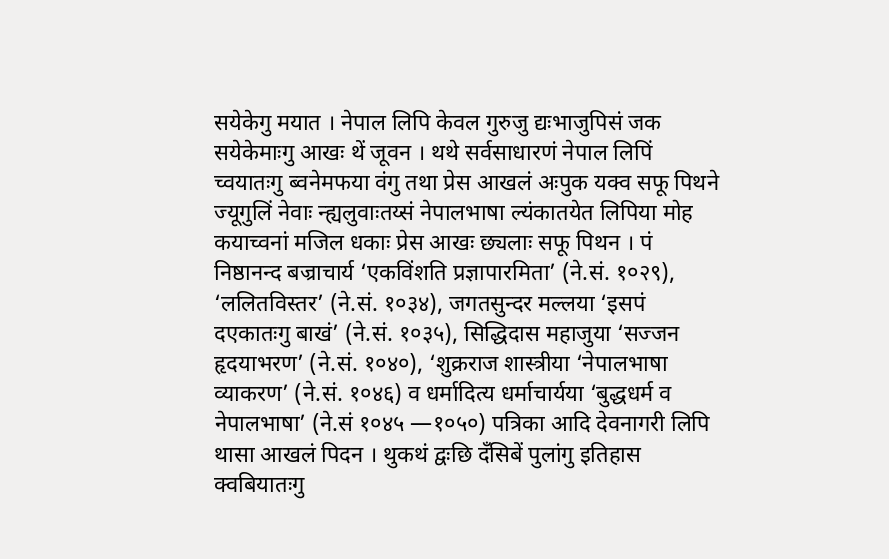सयेकेगु मयात । नेपाल लिपि केवल गुरुजु द्यःभाजुपिसं जक सयेकेमाःगु आखः थें जूवन । थथे सर्वसाधारणं नेपाल लिपिं च्वयातःगु ब्वनेमफया वंगु तथा प्रेस आखलं अःपुक यक्व सफू पिथने ज्यूगुलिं नेवाः न्ह्यलुवाःतय्सं नेपालभाषा ल्यंकातयेत लिपिया मोह कयाच्वनां मजिल धकाः प्रेस आखः छ्यलाः सफू पिथन । पं निष्ठानन्द बज्राचार्य ‘एकविंशति प्रज्ञापारमिता’ (ने.सं. १०२९), ‘ललितविस्तर’ (ने.सं. १०३४), जगतसुन्दर मल्लया ‘इसपं दएकातःगु बाखं’ (ने.सं. १०३५), सिद्धिदास महाजुया ‘सज्जन हृदयाभरण’ (ने.सं. १०४०), ‘शुक्रराज शास्त्रीया ‘नेपालभाषा व्याकरण’ (ने.सं. १०४६) व धर्मादित्य धर्माचार्यया ‘बुद्धधर्म व नेपालभाषा’ (ने.सं १०४५ —१०५०) पत्रिका आदि देवनागरी लिपि थासा आखलं पिदन । थुकथं द्वःछि दँसिबें पुलांगु इतिहास क्वबियातःगु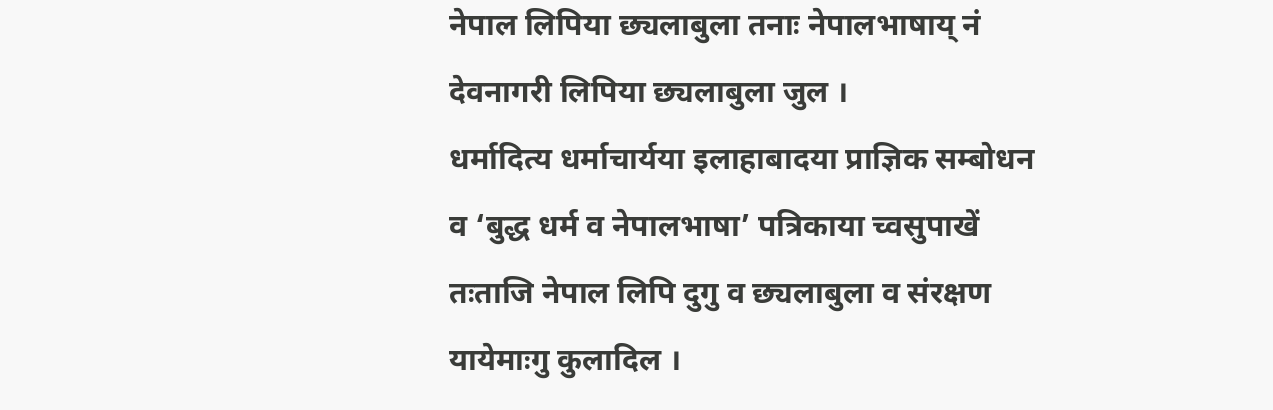नेपाल लिपिया छ्यलाबुला तनाः नेपालभाषाय् नं देवनागरी लिपिया छ्यलाबुला जुल ।
धर्मादित्य धर्माचार्यया इलाहाबादया प्राज्ञिक सम्बोधन व ‘बुद्ध धर्म व नेपालभाषा’ पत्रिकाया च्वसुपाखें तःताजि नेपाल लिपि दुगु व छ्यलाबुला व संरक्षण यायेमाःगु कुलादिल ।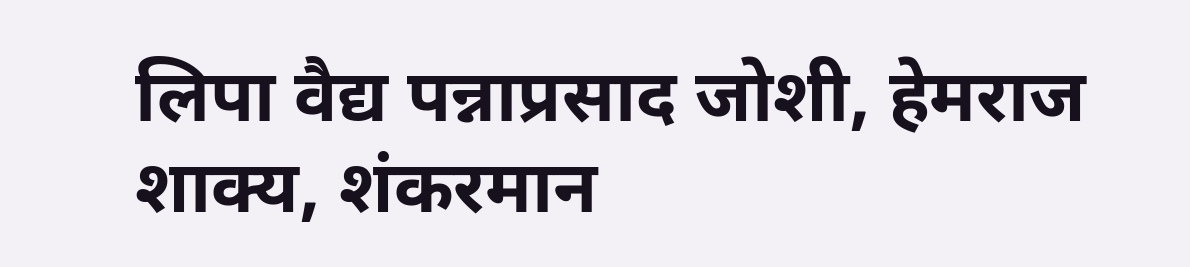लिपा वैद्य पन्नाप्रसाद जोशी, हेमराज शाक्य, शंकरमान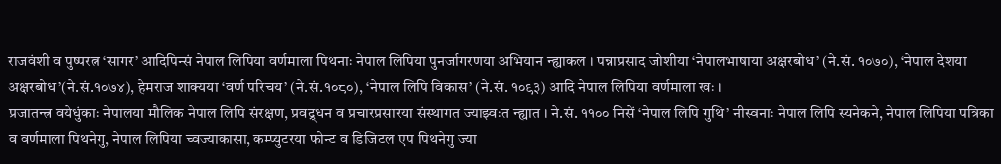राजवंशी व पुष्परत्न ‘सागर’ आदिपिन्सं नेपाल लिपिया वर्णमाला पिथनाः नेपाल लिपिया पुनर्जागरणया अभियान न्ह्याकल । पन्नाप्रसाद जोशीया ‘नेपालभाषाया अक्षरबोध’ (ने.सं. १०७०), ‘नेपाल देशया अक्षरबोध’(ने.सं.१०७४), हेमराज शाक्यया ‘वर्ण परिचय’ (ने.सं.१०८०), ‘नेपाल लिपि विकास’ (ने.सं. १०९३) आदि नेपाल लिपिया वर्णमाला खः ।
प्रजातन्त्र वयेधुंकाः नेपालया मौलिक नेपाल लिपि संरक्षण, प्रवद्र्धन व प्रचारप्रसारया संस्थागत ज्याझ्वःत न्ह्यात । ने.सं. ११०० निसें ‘नेपाल लिपि गुथि’ नीस्वनाः नेपाल लिपि स्यनेकने, नेपाल लिपिया पत्रिका व वर्णमाला पिथनेगु, नेपाल लिपिया च्वज्याकासा, कम्प्युटरया फोन्ट व डिजिटल एप पिथनेगु ज्या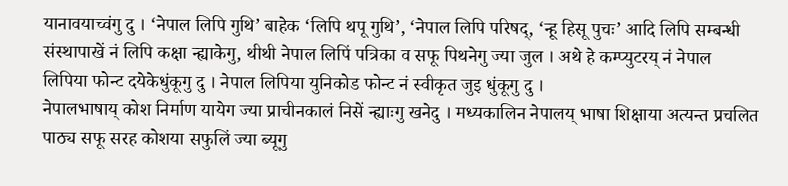यानावयाच्वंगु दु । ‘नेपाल लिपि गुथि’ बाहेक ‘लिपि थपू गुथि’, ‘नेपाल लिपि परिषद्, ‘न्हू हिसू पुचः’ आदि लिपि सम्बन्धी संस्थापाखें नं लिपि कक्षा न्ह्याकेगु, थीथी नेपाल लिपिं पत्रिका व सफू पिथनेगु ज्या जुल । अथे हे कम्प्युटरय् नं नेपाल लिपिया फोन्ट दयेकेधुंकूगु दु । नेपाल लिपिया युनिकोड फोन्ट नं स्वीकृत जुइ धुंकूगु दु ।
नेपालभाषाय् कोश निर्माण यायेग ज्या प्राचीनकालं निसें न्ह्याःगु खनेदु । मध्यकालिन नेपालय् भाषा शिक्षाया अत्यन्त प्रचलित पाठ्य सफू सरह कोशया सफुलिं ज्या ब्यूगु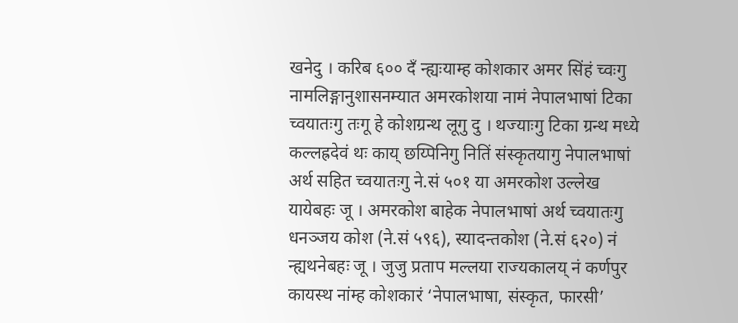खनेदु । करिब ६०० दँ न्ह्यःयाम्ह कोशकार अमर सिंहं च्वःगु नामलिङ्गानुशासनम्यात अमरकोशया नामं नेपालभाषां टिका च्वयातःगु तःगू हे कोशग्रन्थ लूगु दु । थज्याःगु टिका ग्रन्थ मध्ये कल्लह्रदेवं थः काय् छय्पिनिगु नितिं संस्कृतयागु नेपालभाषां अर्थ सहित च्वयातःगु ने.सं ५०१ या अमरकोश उल्लेख यायेबहः जू । अमरकोश बाहेक नेपालभाषां अर्थ च्वयातःगु धनञ्जय कोश (ने.सं ५९६), स्यादन्तकोश (ने.सं ६२०) नं न्ह्यथनेबहः जू । जुजु प्रताप मल्लया राज्यकालय् नं कर्णपुर कायस्थ नांम्ह कोशकारं ‘नेपालभाषा, संस्कृत, फारसी’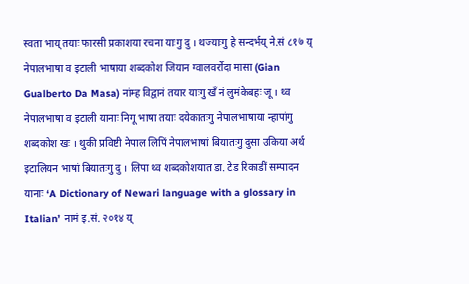स्वता भाय् तयाः फारसी प्रकाशया रचना याःगु दु । थज्याःगु हे सन्दर्भय् ने.सं ८१७ य् नेपालभाषा व इटाली भाषाया शब्दकोश जियान ग्वालवर्रोदा मासा (Gian Gualberto Da Masa) नांम्ह विद्वानं तयार याःगु खँ नं लुमंकेबहः जू । थ्व नेपालभाषा व इटाली यानाः निगू भाषा तयाः दयेकातःगु नेपालभाषाया न्हापांगु शब्दकोश खः । थुकी प्रविष्टी नेपाल लिपिं नेपालभाषां बियातःगु दुसा उकिया अर्थ इटालियन भाषां बियातःगु दु । लिपा थ्व शब्दकोशयात डा. टेड रिकाडीं सम्पादन यानाः ‘A Dictionary of Newari language with a glossary in Italian’ नामं इ.सं. २०१४ य्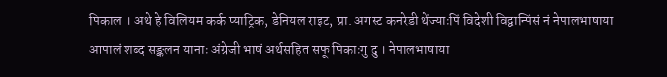पिकाल । अथे हे विलियम कर्क प्याट्रिक, डेनियल राइट, प्रा. अगस्ट कनरेडी थेंज्याःपिं विदेशी विद्वान्पिंसं नं नेपालभाषाया आपालं शब्द सङ्कलन यानाः अंग्रेजी भाषं अर्थसहित सफू पिकाःगु दु । नेपालभाषाया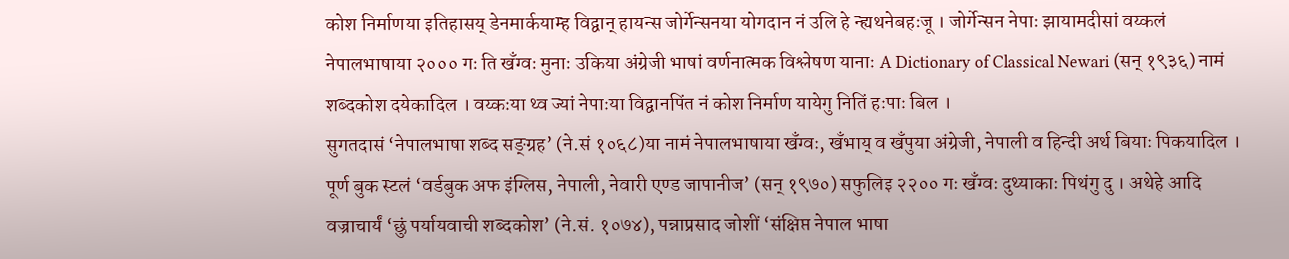कोश निर्माणया इतिहासय् डेनमार्कयाम्ह विद्वान् हायन्स जोर्गेन्सनया योगदान नं उलि हे न्ह्यथनेबहःजू । जोर्गेन्सन नेपाः झायामदीसां वय्कलं नेपालभाषाया २००० गः ति खँग्वः मुनाः उकिया अंग्रेजी भाषां वर्णनात्मक विश्लेषण यानाः A Dictionary of Classical Newari (सन् १९३६) नामं शब्दकोश दयेकादिल । वय्कःया थ्व ज्यां नेपाःया विद्वानपिंत नं कोश निर्माण यायेगु नितिं हःपाः बिल ।
सुगतदासं ‘नेपालभाषा शब्द सङ्ग्रह’ (ने.सं १०६८)या नामं नेपालभाषाया खँग्वः, खँभाय् व खँपुया अंग्रेजी, नेपाली व हिन्दी अर्थ बियाः पिकयादिल । पूर्ण बुक स्टलं ‘वर्डबुक अफ इंग्लिस, नेपाली, नेवारी एण्ड जापानीज’ (सन् १९७०) सफुलिइ २२०० गः खँग्वः दुथ्याकाः पिथंगु दु । अथेहे आदि वज्राचार्यं ‘छुं पर्यायवाची शब्दकोश’ (ने.सं. १०७४), पन्नाप्रसाद जोशीं ‘संक्षिप्त नेपाल भाषा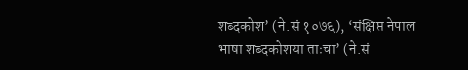शब्दकोश’ (ने.सं १०७६), ‘संक्षिप्त नेपाल भाषा शब्दकोशया ताःचा’ (ने.सं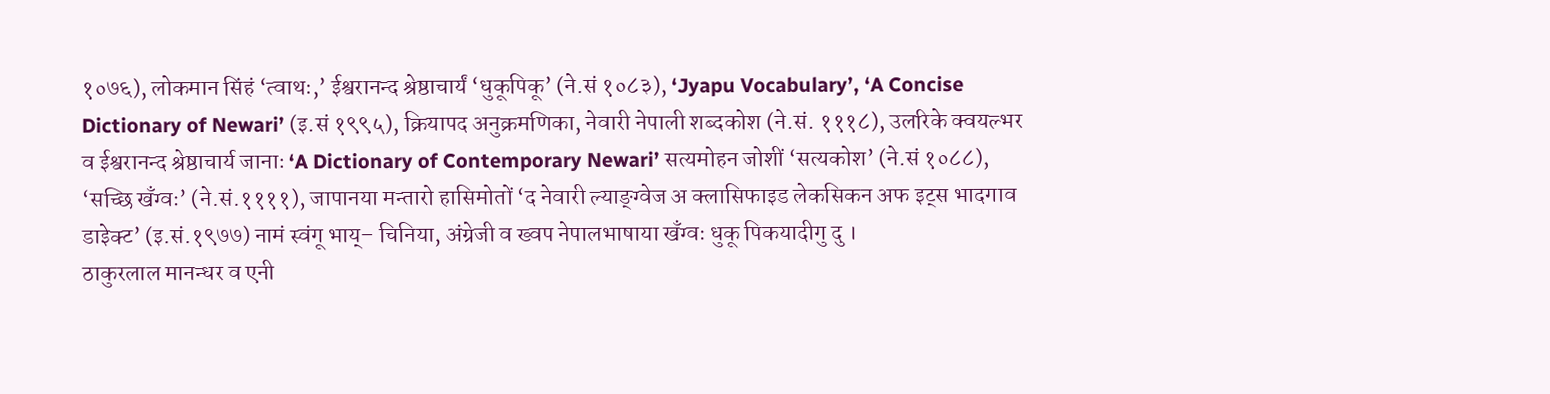१०७६), लोकमान सिंहं ‘त्वाथः,’ ईश्वरानन्द श्रेष्ठाचार्यं ‘धुकूपिकू’ (ने.सं १०८३), ‘Jyapu Vocabulary’, ‘A Concise Dictionary of Newari’ (इ.सं १९९५), क्रियापद अनुक्रमणिका, नेवारी नेपाली शब्दकोश (ने.सं. १११८), उलरिके क्वयल्भर व ईश्वरानन्द श्रेष्ठाचार्य जानाः ‘A Dictionary of Contemporary Newari’ सत्यमोहन जोशीं ‘सत्यकोश’ (ने.सं १०८८), ‘सच्छि खँग्वः’ (ने.सं.११११), जापानया मन्तारो हासिमोतों ‘द नेवारी ल्याङ्ग्वेज अ क्लासिफाइड लेकसिकन अफ इट्स भादगाव डाइेक्ट’ (इ.सं.१९७७) नामं स्वंगू भाय्– चिनिया, अंग्रेजी व ख्वप नेपालभाषाया खँग्वः धुकू पिकयादीगु दु ।
ठाकुरलाल मानन्धर व एनी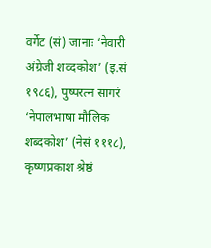वर्गेट (सं) जानाः ‘नेवारी अंग्रेजी शव्दकोश’ (इ.सं १९८६), पुष्परत्न सागरं ‘नेपालभाषा मौलिक शब्दकोश’ (नेसं १११८), कृष्णप्रकाश श्रेष्ठं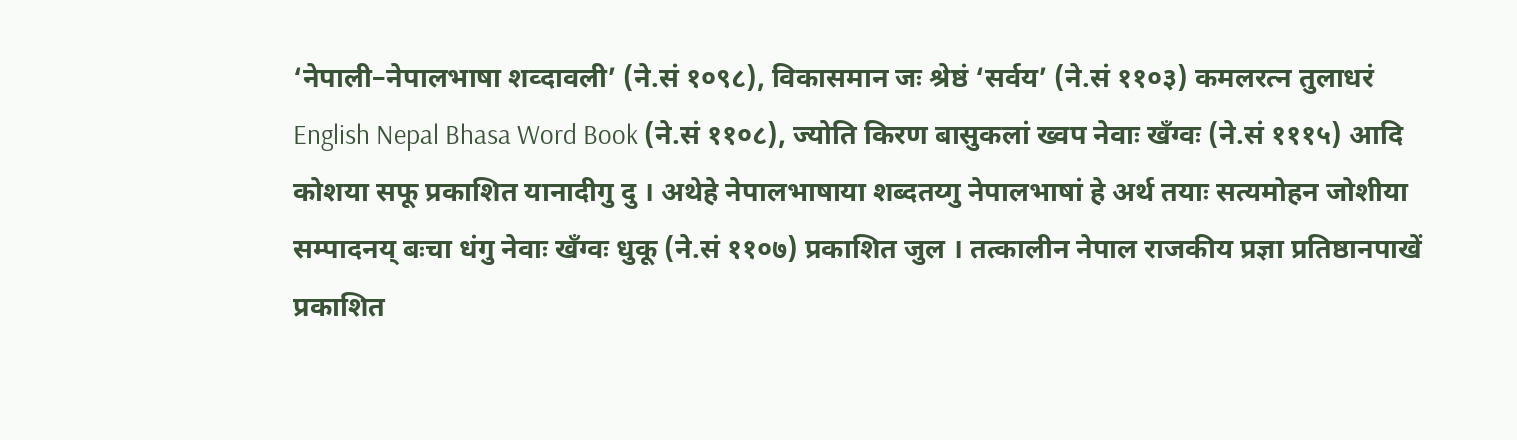‘नेपाली–नेपालभाषा शव्दावली’ (ने.सं १०९८), विकासमान जः श्रेष्ठं ‘सर्वय’ (ने.सं ११०३) कमलरत्न तुलाधरं English Nepal Bhasa Word Book (ने.सं ११०८), ज्योति किरण बासुकलां ख्वप नेवाः खँग्वः (ने.सं १११५) आदि कोशया सफू प्रकाशित यानादीगु दु । अथेहे नेपालभाषाया शब्दतय्गु नेपालभाषां हे अर्थ तयाः सत्यमोहन जोशीया सम्पादनय् बःचा धंगु नेवाः खँग्वः धुकू (ने.सं ११०७) प्रकाशित जुल । तत्कालीन नेपाल राजकीय प्रज्ञा प्रतिष्ठानपाखें प्रकाशित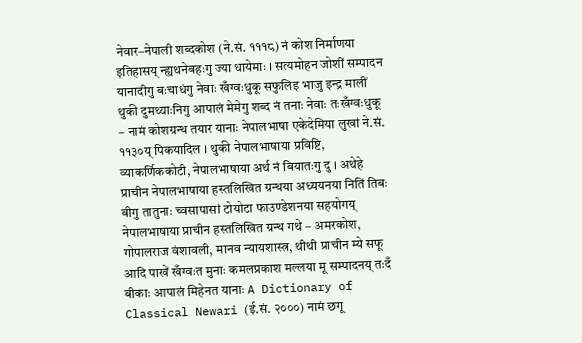नेवार–नेपाली शब्दकोश (ने.सं. १११८) नं कोश निर्माणया इतिहासय् न्ह्यथनेबहःगु ज्या धायेमाः । सत्यमोहन जोशीं सम्पादन यानादीगु बःचाधंगु नेवाः खँग्वःधुकू सफुलिइ भाजु इन्द्र मालीं थुकी दुमथ्याःनिगु आपालं मेमेगु शब्द नं तनाः नेवाः तःखँग्वःधुकू – नामं कोशग्रन्थ तयार यानाः नेपालभाषा एकेदेमिया लुखां ने.सं. ११३०य् पिकयादिल । थुकी नेपालभाषाया प्रविष्टि, व्याकर्णिककोटी, नेपालभाषाया अर्थ नं बियातःगु दु । अथेहे प्राचीन नेपालभाषाया हस्तलिखित ग्रन्थया अध्ययनया नितिं तिबः बीगु तातुनाः च्वसापासां टोयोटा फाउण्डेशनया सहयोगय् नेपालभाषाया प्राचीन हस्तलिखित ग्रन्थ गथे – अमरकोश, गोपालराज वंशावली, मानव न्यायशास्त्र, थीथी प्राचीन म्ये सफू आदि पाखें खँग्वःत मुनाः कमलप्रकाश मल्लया मू सम्पादनय् तःदँ बीकाः आपालं मिहेनत यानाः A Dictionary of Classical Newari (ई.सं. २०००) नामं छगू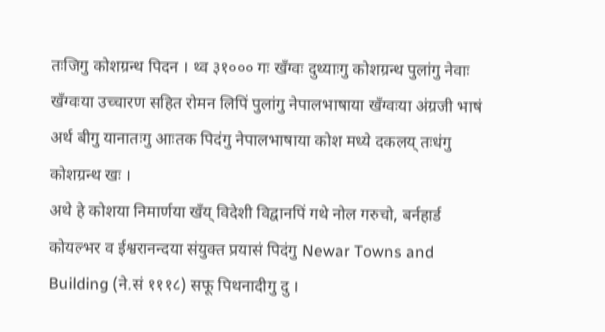तःजिगु कोशग्रन्थ पिदन । थ्व ३१००० गः खँग्वः दुथ्याःगु कोशग्रन्थ पुलांगु नेवाः खँग्वःया उच्चारण सहित रोमन लिपिं पुलांगु नेपालभाषाया खँग्वःया अंग्रजी भाषं अर्थ बीगु यानातःगु आःतक पिदंगु नेपालभाषाया कोश मध्ये दकलय् तःधंगु कोशग्रन्थ खः ।
अथे हे कोशया निमार्णया खँय् विदेशी विद्वानपिं गथे नोल गरुचो, बर्नहार्ड कोयल्भर व ईश्वरानन्दया संयुक्त प्रयासं पिदंगु Newar Towns and Building (ने.सं १११८) सफू पिथनादीगु दु ।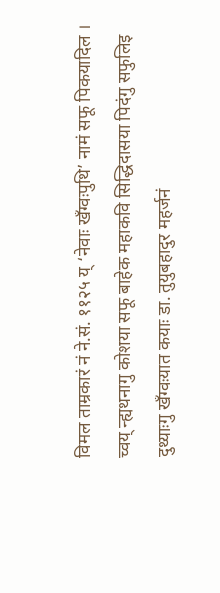विमल ताम्रकारं नं ने.सं. ११२५ य् ‘नेवाः खँग्वःपुथि’ नामं सफू पिकयादिल । च्वय् न्ह्यथनागु कोशया सफू बाहेक महाकवि सिद्धिदासया पिदंगु सफुलिइ दुथ्याःगु खँग्वःयात कयाः डा. तुयुबहादुर महर्जनं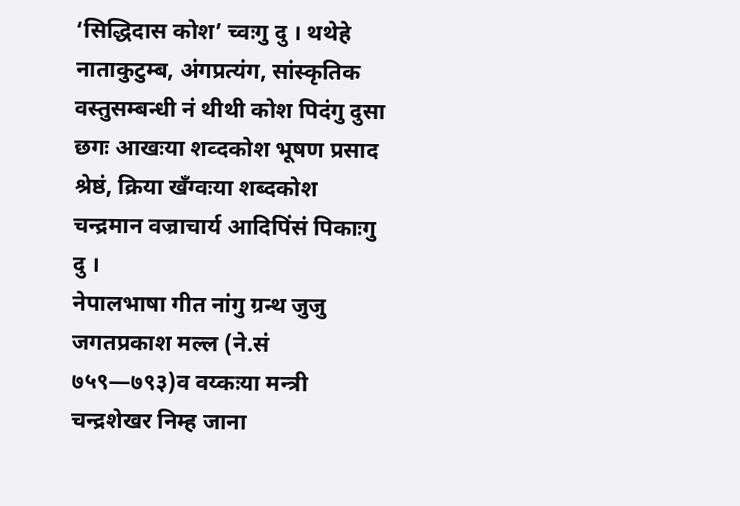‘सिद्धिदास कोश’ च्वःगु दु । थथेहे नाताकुटुम्ब, अंगप्रत्यंग, सांस्कृतिक वस्तुसम्बन्धी नं थीथी कोश पिदंगु दुसा छगः आखःया शव्दकोश भूषण प्रसाद श्रेष्ठं, क्रिया खँग्वःया शब्दकोश चन्द्रमान वज्राचार्य आदिपिंसं पिकाःगु दु ।
नेपालभाषा गीत नांगु ग्रन्थ जुजु जगतप्रकाश मल्ल (ने.सं ७५९—७९३)व वय्कःया मन्त्री चन्द्रशेखर निम्ह जाना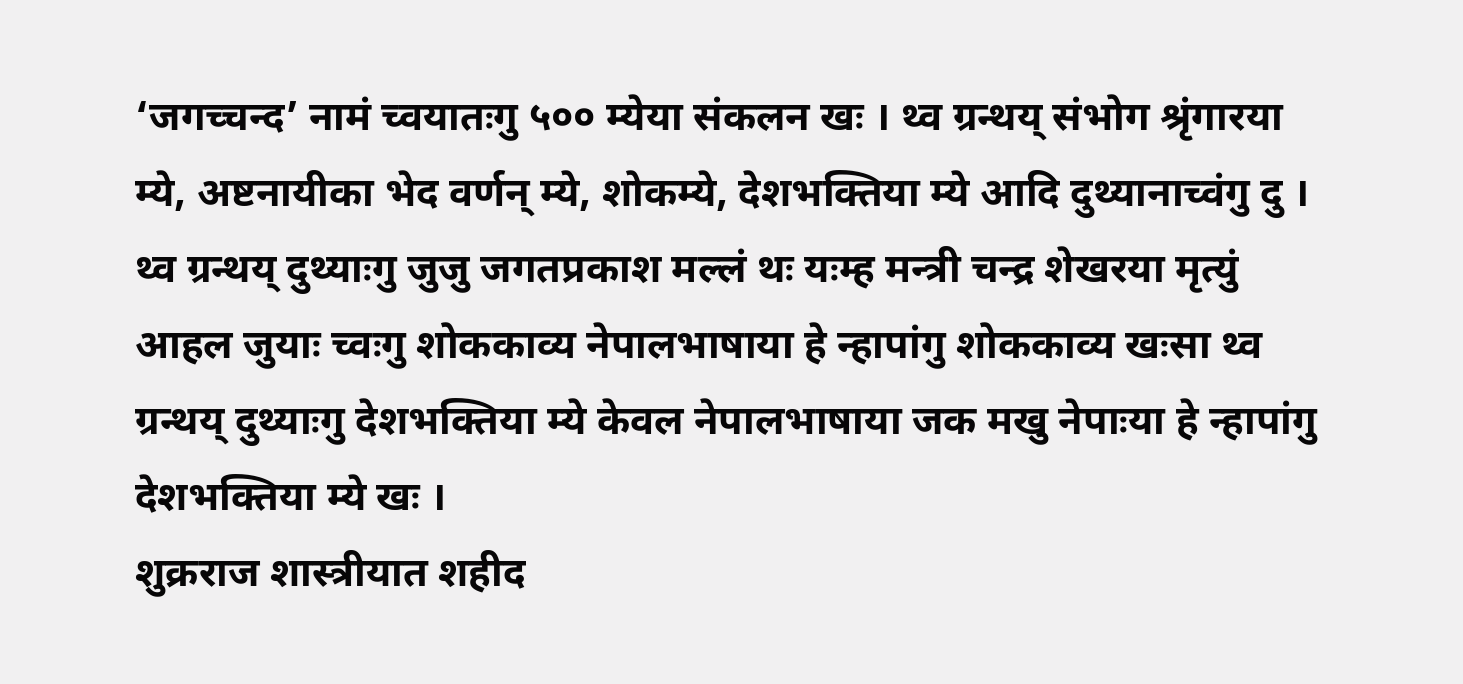‘जगच्चन्द’ नामं च्वयातःगु ५०० म्येया संकलन खः । थ्व ग्रन्थय् संभोग श्रृंगारया म्ये, अष्टनायीका भेद वर्णन् म्ये, शोकम्ये, देशभक्तिया म्ये आदि दुथ्यानाच्वंगु दु । थ्व ग्रन्थय् दुथ्याःगु जुजु जगतप्रकाश मल्लं थः यःम्ह मन्त्री चन्द्र शेखरया मृत्युं आहल जुयाः च्वःगु शोककाव्य नेपालभाषाया हे न्हापांगु शोककाव्य खःसा थ्व ग्रन्थय् दुथ्याःगु देशभक्तिया म्ये केवल नेपालभाषाया जक मखु नेपाःया हे न्हापांगु देशभक्तिया म्ये खः ।
शुक्रराज शास्त्रीयात शहीद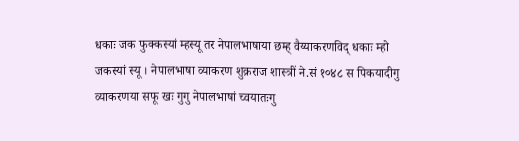धकाः जक फुक्कस्यां म्हस्यू तर नेपालभाषाया छम्ह् वैय्याकरणविद् धकाः म्हो जकस्यां स्यू । नेपालभाषा व्याकरण शुक्रराज शास्त्रीं ने.सं १०४८ स पिकयादीगु व्याकरणया सफू खः गुगु नेपालभाषां च्वयातःगु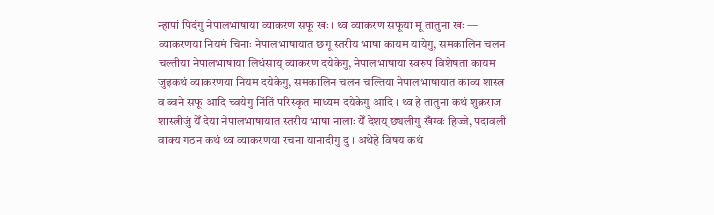न्हापां पिदंगु नेपालभाषाया व्याकरण सफू खः । थ्व व्याकरण सफूया मू तातुना खः — व्याकरणया नियमं चिनाः नेपालभाषायात छगू स्तरीय भाषा कायम यायेगु, समकालिन चलन चल्तीया नेपालभाषाया लिधंसाय् व्याकरण दयेकेगु, नेपालभाषाया स्वरुप विशेषता कायम जुइकथं व्याकरणया नियम दयेकेगु, समकालिन चलन चल्तिया नेपालभाषायात काव्य शास्त्र व ब्वने सफू आदि च्वयेगु निंतिं परिस्कृत माध्यम दयेकेगु आदि । थ्व हे तातुना कथं शुक्रराज शास्त्रीजुं येँ देया नेपालभाषायात स्तरीय भाषा नालाः येँ देशय् छ्यलीगु खँग्वः हिज्जे, पदावली वाक्य गठन कथं थ्व व्याकरणया रचना यानादीगु दु । अथेहे विषय कथं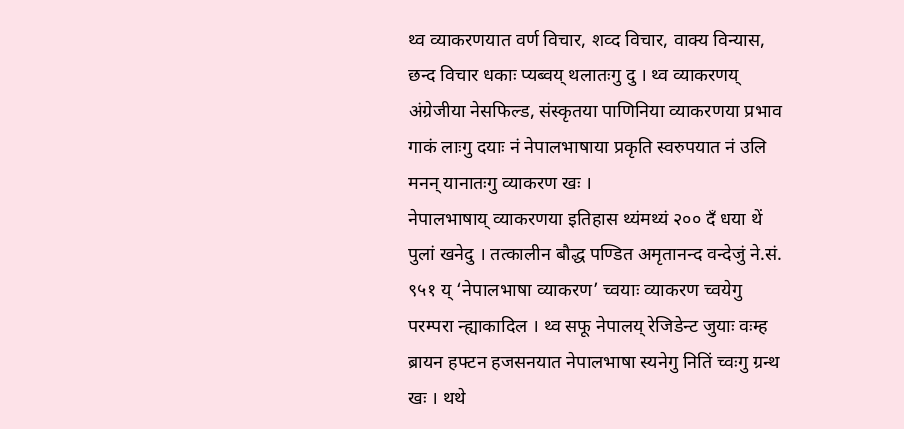थ्व व्याकरणयात वर्ण विचार, शव्द विचार, वाक्य विन्यास, छन्द विचार धकाः प्यब्वय् थलातःगु दु । थ्व व्याकरणय् अंग्रेजीया नेसफिल्ड, संस्कृतया पाणिनिया व्याकरणया प्रभाव गाकं लाःगु दयाः नं नेपालभाषाया प्रकृति स्वरुपयात नं उलि मनन् यानातःगु व्याकरण खः ।
नेपालभाषाय् व्याकरणया इतिहास थ्यंमथ्यं २०० दँ धया थें पुलां खनेदु । तत्कालीन बौद्ध पण्डित अमृतानन्द वन्देजुं ने.सं. ९५१ य् ‘नेपालभाषा व्याकरण’ च्वयाः व्याकरण च्वयेगु परम्परा न्ह्याकादिल । थ्व सफू नेपालय् रेजिडेन्ट जुयाः वःम्ह ब्रायन हफ्टन हजसनयात नेपालभाषा स्यनेगु नितिं च्वःगु ग्रन्थ खः । थथे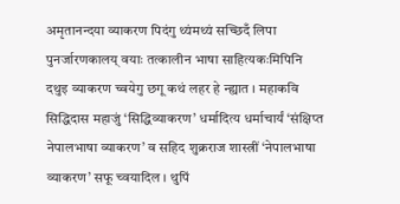अमृतानन्दया व्याकरण पिदंगु थ्यंमथ्यं सच्छिदँ लिपा पुनर्जारणकालय् वयाः तत्कालीन भाषा साहित्यकःमिपिनि दथुइ व्याकरण च्वयेगु छगू कथं लहर हे न्ह्यात । महाकवि सिद्धिदास महाजुं ‘सिद्धिव्याकरण’ धर्मादित्य धर्माचार्यं ‘संक्षिप्त नेपालभाषा व्याकरण’ व सहिद शुक्रराज शास्त्रीं ‘नेपालभाषा व्याकरण’ सफू च्वयादिल । थुपिं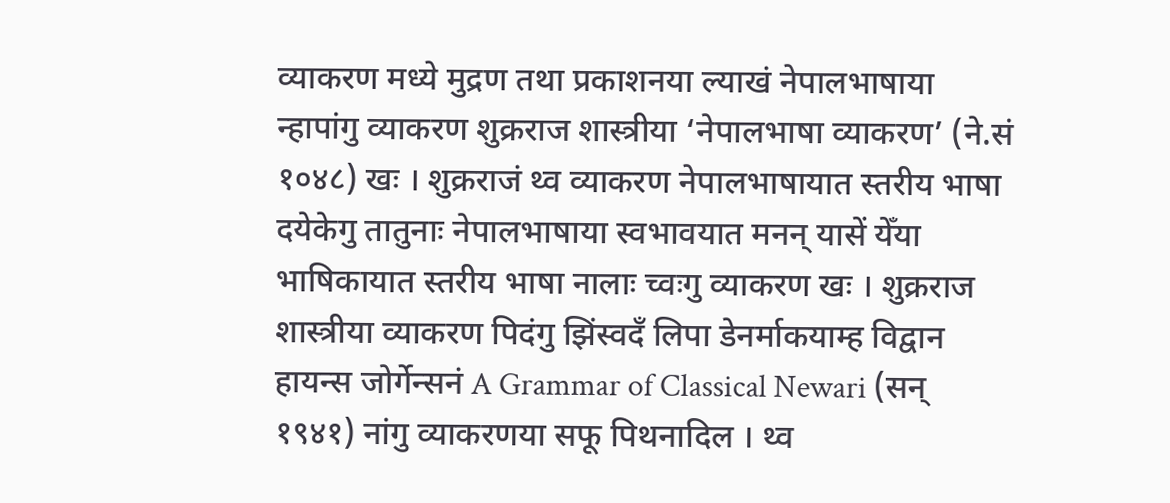व्याकरण मध्ये मुद्रण तथा प्रकाशनया ल्याखं नेपालभाषाया न्हापांगु व्याकरण शुक्रराज शास्त्रीया ‘नेपालभाषा व्याकरण’ (ने.सं १०४८) खः । शुक्रराजं थ्व व्याकरण नेपालभाषायात स्तरीय भाषा दयेकेगु तातुनाः नेपालभाषाया स्वभावयात मनन् यासें येँया भाषिकायात स्तरीय भाषा नालाः च्वःगु व्याकरण खः । शुक्रराज शास्त्रीया व्याकरण पिदंगु झिंस्वदँ लिपा डेनर्माकयाम्ह विद्वान हायन्स जोर्गेन्सनं A Grammar of Classical Newari (सन् १९४१) नांगु व्याकरणया सफू पिथनादिल । थ्व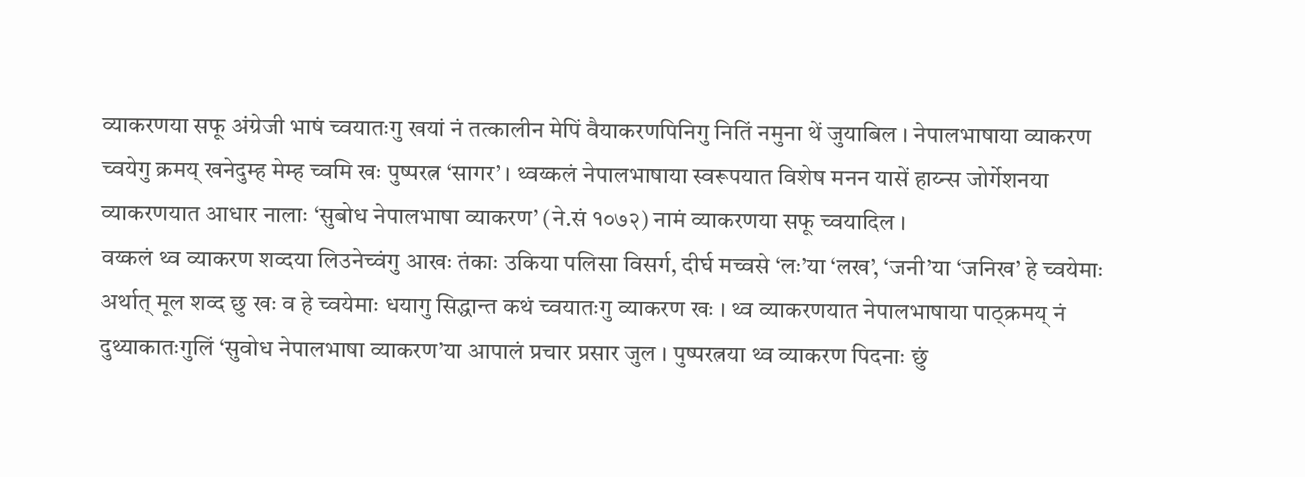व्याकरणया सफू अंग्रेजी भाषं च्वयातःगु खयां नं तत्कालीन मेपिं वैयाकरणपिनिगु नितिं नमुना थें जुयाबिल । नेपालभाषाया व्याकरण च्वयेगु क्रमय् खनेदुम्ह मेम्ह च्वमि खः पुष्परत्न ‘सागर’ । थ्वय्कलं नेपालभाषाया स्वरूपयात विशेष मनन यासें हाय्न्स जोर्गेशनया व्याकरणयात आधार नालाः ‘सुबोध नेपालभाषा व्याकरण’ (ने.सं १०७२) नामं व्याकरणया सफू च्वयादिल ।
वय्कलं थ्व व्याकरण शव्दया लिउनेच्वंगु आखः तंकाः उकिया पलिसा विसर्ग, दीर्घ मच्वसे ‘लः’या ‘लख’, ‘जनी’या ‘जनिख’ हे च्वयेमाः अर्थात् मूल शव्द छु खः व हे च्वयेमाः धयागु सिद्धान्त कथं च्वयातःगु व्याकरण खः । थ्व व्याकरणयात नेपालभाषाया पाठ्क्रमय् नं दुथ्याकातःगुलिं ‘सुवोध नेपालभाषा व्याकरण’या आपालं प्रचार प्रसार जुल । पुष्परत्नया थ्व व्याकरण पिदनाः छुं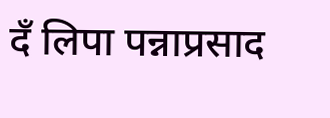दँ लिपा पन्नाप्रसाद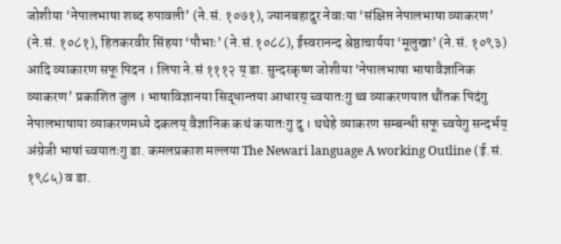जोशीया ‘नेपालभाषा शब्द रुपावली’ (ने.सं. १०७१), ज्यानबहादुर नेवाःया ‘संक्षिप्त नेपालभाषा व्याकरण’ (ने.सं. १०८१), हितकरवीर सिंहया ‘पौभाः’ (ने.सं.१०८८), ईस्वरानन्द श्रेष्ठाचार्यया ‘मूलुखा’ (ने.सं. १०९३) आदि व्याकारण सफू पिदन । लिपा ने.सं १११२ य् डा. सुन्दरकृष्ण जोशीया ‘नेपालभाषा भाषावैज्ञानिक व्याकरण’ प्रकाशित जुल । भाषाविज्ञानया सिद्धान्तया आधारय् च्वयातःगु थ्व व्याकरणयात थौंतक पिदंगु नेपालभाषाया व्याकरणमध्ये दकलय् वैज्ञानिक कथं कयातःगु दु । थथेहे व्याकरण सम्बन्धी सफू च्वयेगु सन्दर्भय् अंग्रेजी भाषां च्वयातःगु डा. कमलप्रकाश मल्लया The Newari language A working Outline (ई.सं. १९८५) व डा.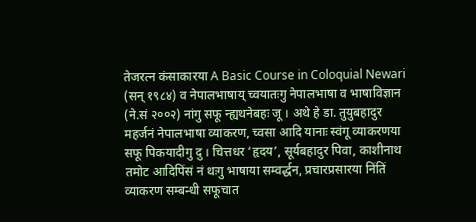तेजरत्न कंसाकारया A Basic Course in Coloquial Newari (सन् १९८४) व नेपालभाषाय् च्वयातःगु नेपालभाषा व भाषाविज्ञान (ने.सं २००२) नांगु सफू न्ह्यथनेबहः जू । अथे हे डा. तुयुबहादुर महर्जनं नेपालभाषा व्याकरण, च्वसा आदि यानाः स्वंगू व्याकरणया सफू पिकयादीगु दु । चित्तधर ‘हृदय’, सूर्यबहादुर पिवा, काशीनाथ तमोट आदिपिंसं नं थःगु भाषाया सम्वर्द्धन, प्रचारप्रसारया निंतिं व्याकरण सम्बन्धी सफूचात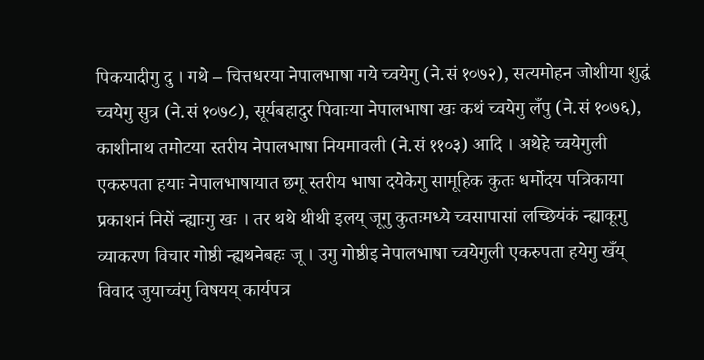पिकयादीगु दु । गथे – चित्तधरया नेपालभाषा गये च्वयेगु (ने.सं १०७२), सत्यमोहन जोशीया शुद्धं च्वयेगु सुत्र (ने.सं १०७८), सूर्यबहादुर पिवाःया नेपालभाषा खः कथं च्वयेगु लँपु (ने.सं १०७६), काशीनाथ तमोटया स्तरीय नेपालभाषा नियमावली (ने.सं ११०३) आदि । अथेहे च्वयेगुली एकरुपता हयाः नेपालभाषायात छगू स्तरीय भाषा दयेकेगु सामूहिक कुतः धर्मोदय पत्रिकाया प्रकाशनं निसें न्ह्याःगु खः । तर थथे थीथी इलय् जूगु कुतःमध्ये च्वसापासां लच्छियंकं न्ह्याकूगु व्याकरण विचार गोष्ठी न्ह्यथनेबहः जू । उगु गोष्ठीइ नेपालभाषा च्वयेगुली एकरुपता हयेगु खँय् विवाद जुयाच्वंगु विषयय् कार्यपत्र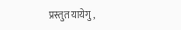प्रस्तुत यायेगु,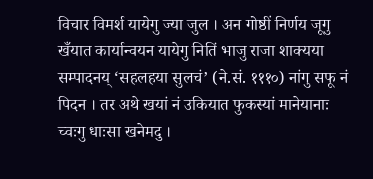विचार विमर्श यायेगु ज्या जुल । अन गोष्ठीं निर्णय जूगु खँयात कार्यान्वयन यायेगु नितिं भाजु राजा शाक्यया सम्पादनय् ‘सहलहया सुलचं’ (ने.सं. १११०) नांगु सफू नं पिदन । तर अथे खयां नं उकियात फुकस्यां मानेयानाः च्वःगु धाःसा खनेमदु ।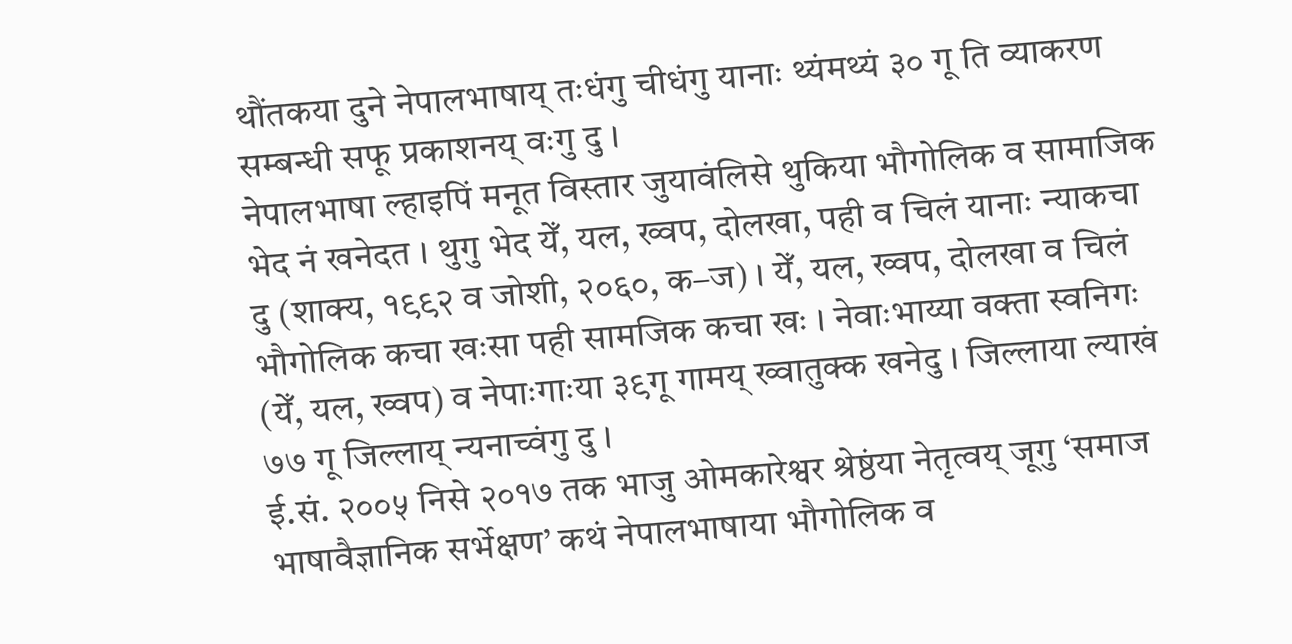थौंतकया दुने नेपालभाषाय् तःधंगु चीधंगु यानाः थ्यंमथ्यं ३० गू ति व्याकरण सम्बन्धी सफू प्रकाशनय् वःगु दु ।
नेपालभाषा ल्हाइपिं मनूत विस्तार जुयावंलिसे थुकिया भौगोलिक व सामाजिक भेद नं खनेदत । थुगु भेद येँ, यल, ख्वप, दोलखा, पही व चिलं यानाः न्याकचा दु (शाक्य, १९९२ व जोशी, २०६०, क–ज) । येँ, यल, ख्वप, दोलखा व चिलं भौगोलिक कचा खःसा पही सामजिक कचा खः । नेवाःभाय्या वक्ता स्वनिगः (येँ, यल, ख्वप) व नेपाःगाःया ३९गू गामय् ख्वातुक्क खनेदु । जिल्लाया ल्याखं ७७ गू जिल्लाय् न्यनाच्वंगु दु ।
ई.सं. २००५ निसे २०१७ तक भाजु ओमकारेश्वर श्रेष्ठंया नेतृत्वय् जूगु ‘समाज भाषावैज्ञानिक सर्भेक्षण’ कथं नेपालभाषाया भौगोलिक व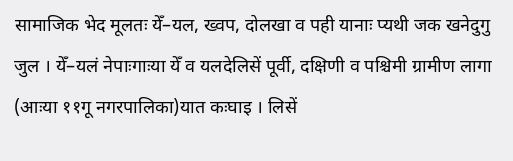सामाजिक भेद मूलतः येँ–यल, ख्वप, दोलखा व पही यानाः प्यथी जक खनेदुगु जुल । येँ–यलं नेपाःगाःया येँ व यलदेलिसें पूर्वी, दक्षिणी व पश्चिमी ग्रामीण लागा (आःया ११गू नगरपालिका)यात कःघाइ । लिसें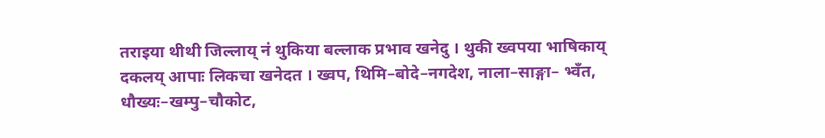तराइया थीथी जिल्लाय् नं थुकिया बल्लाक प्रभाव खनेदु । थुकी ख्वपया भाषिकाय् दकलय् आपाः लिकचा खनेदत । ख्वप, थिमि–बोदे–नगदेश, नाला–साङ्गा– भ्वँत, धौख्यः–खम्पु–चौकोट,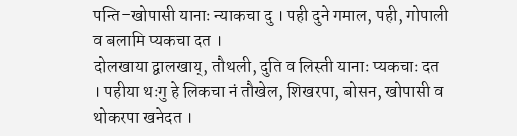पन्ति–खोपासी यानाः न्याकचा दु । पही दुने गमाल, पही, गोपाली व बलामि प्यकचा दत ।
दोलखाया द्वालखाय्, तौथली, दुति व लिस्ती यानाः प्यकचाः दत । पहीया थःगु हे लिकचा नं तौखेल, शिखरपा, बोसन, खोपासी व थोकरपा खनेदत ।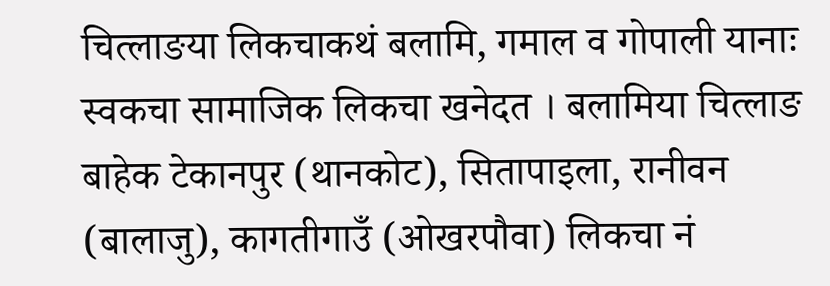चित्लाङया लिकचाकथं बलामि, गमाल व गोपाली यानाः स्वकचा सामाजिक लिकचा खनेदत । बलामिया चित्लाङ बाहेक टेकानपुर (थानकोट), सितापाइला, रानीवन (बालाजु), कागतीगाउँ (ओखरपौवा) लिकचा नं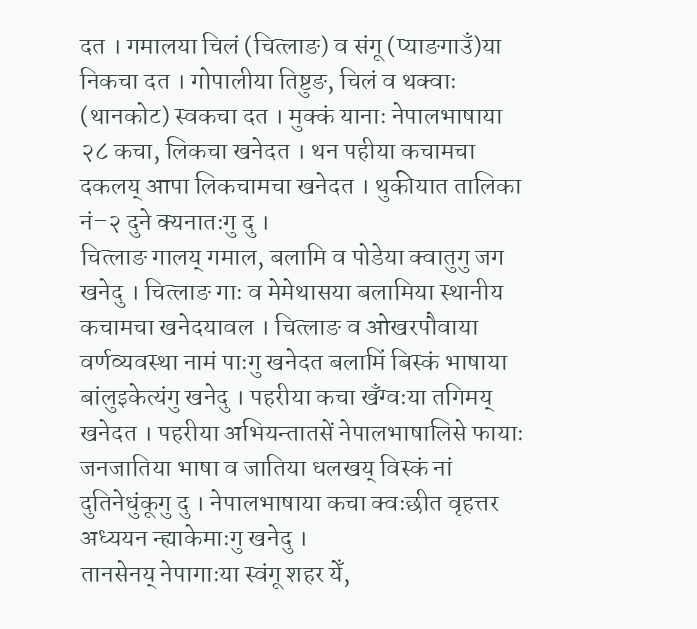दत । गमालया चिलं (चित्लाङ) व संगू (प्याङगाउँ)या निकचा दत । गोपालीया तिष्टुङ, चिलं व थक्वाः (थानकोट) स्वकचा दत । मुक्कं यानाः नेपालभाषाया २८ कचा, लिकचा खनेदत । थन पहीया कचामचा दकलय् आपा लिकचामचा खनेदत । थुकीयात तालिका नं–२ दुने क्यनातःगु दु ।
चित्लाङ गालय् गमाल, बलामि व पोडेया क्वातुगु जग खनेदु । चित्लाङ गाः व मेमेथासया बलामिया स्थानीय कचामचा खनेदयावल । चित्लाङ व ओखरपौवाया वर्णव्यवस्था नामं पाःगु खनेदत बलामिं बिस्कं भाषाया बांलुइकेत्यंगु खनेदु । पहरीया कचा खँग्वःया तगिमय् खनेदत । पहरीया अभियन्तातसें नेपालभाषालिसे फायाः जनजातिया भाषा व जातिया धलखय् विस्कं नां दुतिनेधुंकूगु दु । नेपालभाषाया कचा क्वःछीत वृहत्तर अध्ययन न्ह्याकेमाःगु खनेदु ।
तानसेनय् नेपागाःया स्वंगू शहर येँ,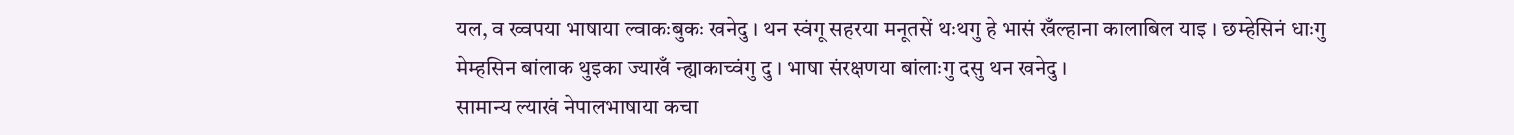यल, व ख्वपया भाषाया ल्वाकःबुकः खनेदु । थन स्वंगू सहरया मनूतसें थःथगु हे भासं खँल्हाना कालाबिल याइ । छम्हेसिनं धाःगु मेम्हसिन बांलाक थुइका ज्याखँ न्ह्याकाच्वंगु दु । भाषा संरक्षणया बांलाःगु दसु थन खनेदु ।
सामान्य ल्याखं नेपालभाषाया कचा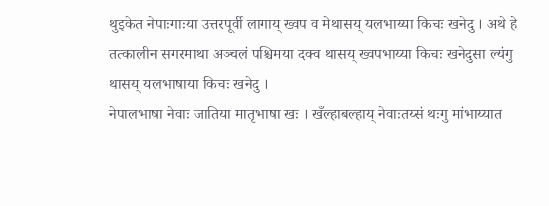थुइकेत नेपाःगाःया उत्तरपूर्वी लागाय् ख्वप व मेथासय् यलभाय्या किचः खनेदु । अथे हे तत्कालीन सगरमाथा अञ्चलं पश्चिमया दक्व थासय् ख्वपभाय्या किचः खनेदुसा ल्यंगु थासय् यलभाषाया किचः खनेदु ।
नेपालभाषा नेवाः जातिया मातृभाषा खः । खँल्हाबल्हाय् नेवाःतय्सं थःगु मांभाय्यात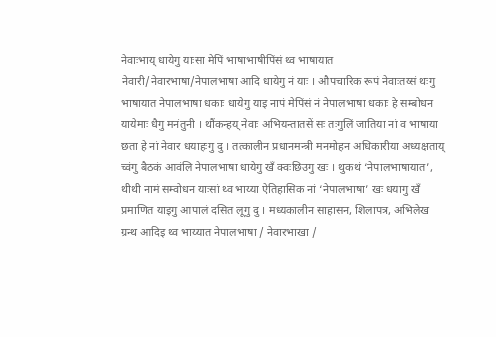नेवाःभाय् धायेगु याःसा मेपिं भाषाभाषीपिंसं थ्व भाषायात नेवारी/नेवारभाषा/नेपालभाषा आदि धायेगु नं याः । औपचारिक रूपं नेवाःतय्सं थःगु भाषायात नेपालभाषा धकाः धायेगु याइ नापं मेपिंसं नं नेपालभाषा धकाः हे सम्बोधन यायेमाः धैगु मनंतुनी । थौंकन्हय् नेवाः अभियन्तातसें सः तःगुलिं जातिया नां व भाषाया छता हे नां नेवार धयाहःगु दु । तत्कालीन प्रधानमन्त्री मनमोहन अधिकारीया अध्यक्षताय् च्वंगु बैठकं आवंलि नेपालभाषा धायेगु खँ क्वःछिउगु खः । थुकथं ‘नेपालभाषायात’, थीथी नामं सम्वोधन याःसां थ्व भाय्या ऐतिहासिक नां ‘नेपालभाषा’ खः धयागु खँ प्रमाणित याइगु आपालं दसित लूगु दु । मध्यकालीन साहासन, शिलापत्र, अभिलेख ग्रन्थ आदिइ थ्व भाय्यात नेपालभाषा / नेवारभाखा /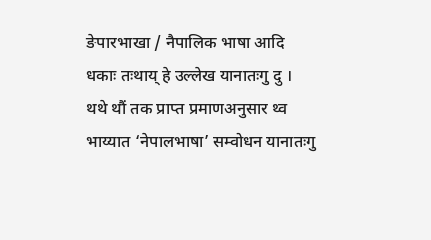ङेपारभाखा / नैपालिक भाषा आदि धकाः तःथाय् हे उल्लेख यानातःगु दु । थथे थौं तक प्राप्त प्रमाणअनुसार थ्व भाय्यात ‘नेपालभाषा’ सम्वोधन यानातःगु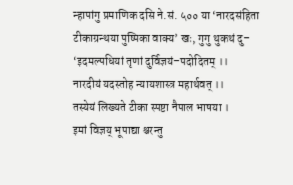न्हापांगु प्रमाणिक दसि ने.सं. ५०० या ‘नारदसंहिता टीकाग्रन्थया पुष्पिका वाक्य’ खः, गुगु थुकथं दु–
‘इदमल्पधियां तृणां दुर्विज्ञयं–पदोदितम् ।।
नारदीयं यदस्तोह न्यायशास्त्र महार्थवत् ।।
तस्येयं लिख्यते टीका स्पष्टा नैपाल भाषया ।
इमां विज्ञय् भूपाद्या श्चरन्तु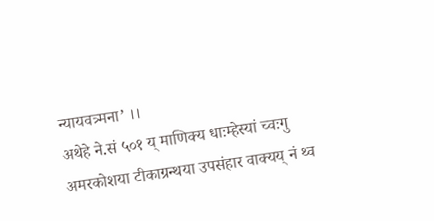न्यायवत्र्मना’ ।।
अथेहे ने.सं ५०१ य् माणिक्य धाःम्हेस्यां च्वःगु अमरकोशया टीकाग्रन्थया उपसंहार वाक्यय् नं थ्व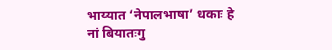भाय्यात ‘नेपालभाषा’ धकाः हे नां बियातःगु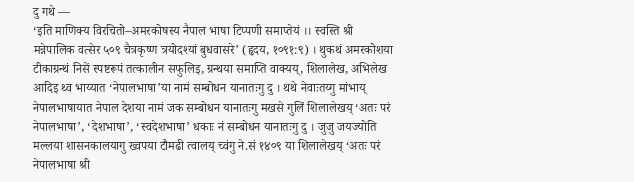दु गथे —
‘इति माणिक्य विरचितो–अमरकोषस्य नैपाल भाषा टिप्पणी समाप्तेयं ।। स्वस्ति श्री मन्नेपालिक वत्सेर ५०९ चैत्रकृष्ण त्रयोदश्यां बुधवासरे’ (हृदय, १०९१:९) । थुकथं अमरकोशया टीकाग्रन्थं निसें स्पष्टरूपं तत्कालीन सफुलिइ, ग्रन्थया समाप्ति वाक्यय्, शिलालेख, अभिलेख आदिइ थ्व भाय्यात ‘नेपालभाषा’या नामं सम्बोधन यानातःगु दु । थथे नेवाःतय्गु मांभाय् नेपालभाषायात नेपाल देशया नामं जक सम्बोधन यानातःगु मखसे गुलिं शिलालेखय् ‘अतः परं नेपालभाषा’, ‘देशभाषा’, ‘स्वदेशभाषा’ धकाः नं सम्बोधन यानातःगु दु । जुजु जयज्योति मल्लया शासनकालयागु ख्वपया टौमढी त्वालय् च्वंगु ने.सं १४०९ या शिलालेखय् ‘अतः परं नेपालभाषा श्री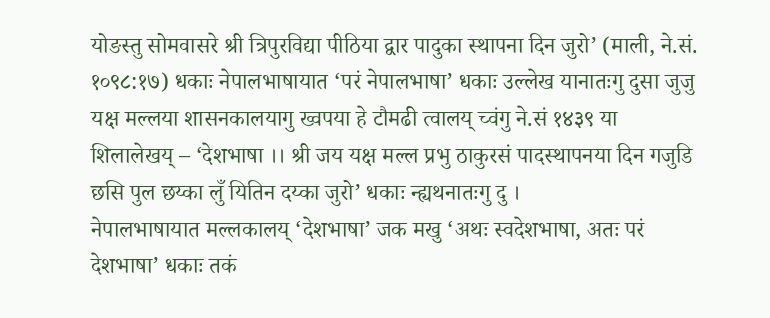योङस्तु सोमवासरे श्री त्रिपुरविद्या पीठिया द्वार पादुका स्थापना दिन जुरो’ (माली, ने.सं. १०९८:१७) धकाः नेपालभाषायात ‘परं नेपालभाषा’ धकाः उल्लेख यानातःगु दुसा जुजु यक्ष मल्लया शासनकालयागु ख्वपया हे टौमढी त्वालय् च्वंगु ने.सं १४३९ या शिलालेखय् – ‘देशभाषा ।। श्री जय यक्ष मल्ल प्रभु ठाकुरसं पादस्थापनया दिन गजुडि छसि पुल छय्का लुँ यितिन दय्का जुरो’ धकाः न्ह्यथनातःगु दु ।
नेपालभाषायात मल्लकालय् ‘देशभाषा’ जक मखु ‘अथः स्वदेशभाषा, अतः परं देशभाषा’ धकाः तकं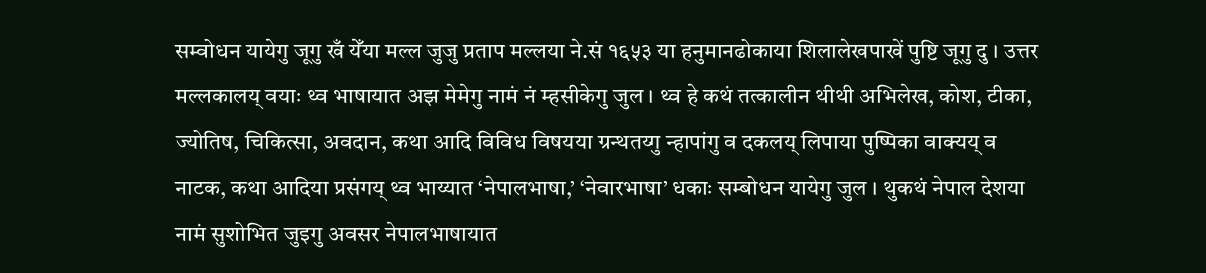सम्वोधन यायेगु जूगु खँ येँया मल्ल जुजु प्रताप मल्लया ने.सं १६५३ या हनुमानढोकाया शिलालेखपाखें पुष्टि जूगु दु । उत्तर मल्लकालय् वयाः थ्व भाषायात अझ मेमेगु नामं नं म्हसीकेगु जुल । थ्व हे कथं तत्कालीन थीथी अभिलेख, कोश, टीका, ज्योतिष, चिकित्सा, अवदान, कथा आदि विविध विषयया ग्रन्थतय्गु न्हापांगु व दकलय् लिपाया पुष्पिका वाक्यय् व नाटक, कथा आदिया प्रसंगय् थ्व भाय्यात ‘नेपालभाषा,’ ‘नेवारभाषा’ धकाः सम्बोधन यायेगु जुल । थुकथं नेपाल देशया नामं सुशोभित जुइगु अवसर नेपालभाषायात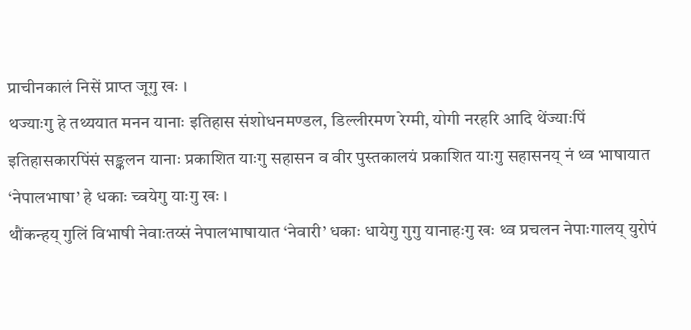प्राचीनकालं निसें प्राप्त जूगु खः ।
थज्याःगु हे तथ्ययात मनन यानाः इतिहास संशोधनमण्डल, डिल्लीरमण रेग्मी, योगी नरहरि आदि थेंज्याःपिं इतिहासकारपिंसं सङ्कलन यानाः प्रकाशित याःगु सहासन व वीर पुस्तकालयं प्रकाशित याःगु सहासनय् नं थ्व भाषायात ‘नेपालभाषा’ हे धकाः च्वयेगु याःगु खः ।
थौंकन्हय् गुलिं विभाषी नेवाःतय्सं नेपालभाषायात ‘नेवारी’ धकाः धायेगु गुगु यानाहःगु खः थ्व प्रचलन नेपाःगालय् युरोपं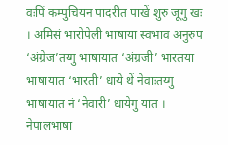वःपिं कम्पुचियन पादरीत पाखें शुरु जूगु खः । अमिसं भारोपेली भाषाया स्वभाव अनुरुप ‘अंग्रेज’तय्गु भाषायात ‘अंग्रजी’ भारतया भाषायात ‘भारती’ धाये थें नेवाःतय्गु भाषायात नं ‘नेवारी’ धायेगु यात । नेपालभाषा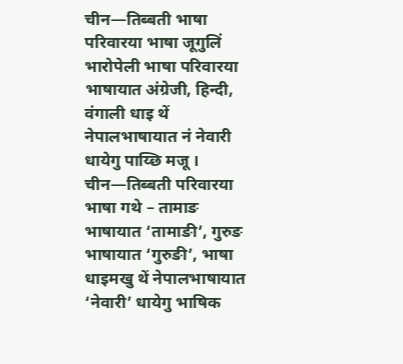चीन—तिब्बती भाषा परिवारया भाषा जूगुलिं भारोपेली भाषा परिवारया भाषायात अंग्रेजी, हिन्दी, वंगाली धाइ थें नेपालभाषायात नं नेवारी धायेगु पाय्छि मजू । चीन—तिब्बती परिवारया भाषा गथे – तामाङ भाषायात ‘तामाङी’, गुरुङ भाषायात ‘गुरुङी’, भाषा धाइमखु थें नेपालभाषायात ‘नेवारी’ धायेगु भाषिक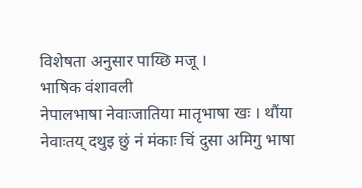विशेषता अनुसार पाय्छि मजू ।
भाषिक वंशावली
नेपालभाषा नेवाःजातिया मातृभाषा खः । थौंया नेवाःतय् दथुइ छुं नं मंकाः चिं दुसा अमिगु भाषा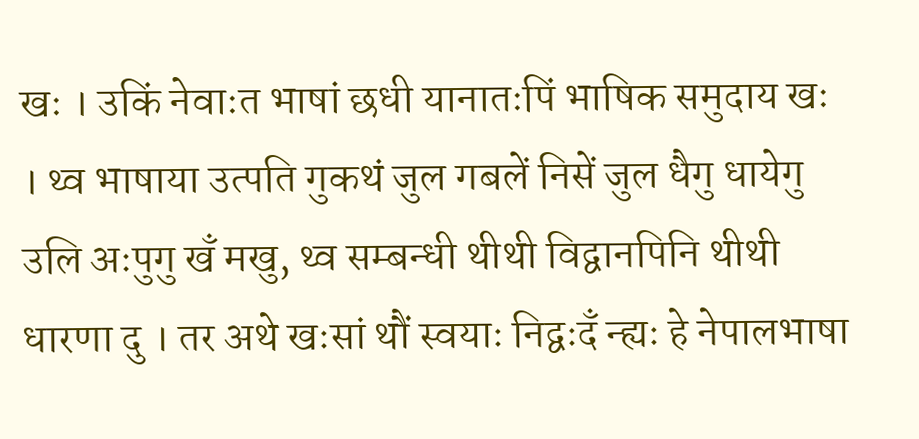खः । उकिं नेवाःत भाषां छधी यानातःपिं भाषिक समुदाय खः । थ्व भाषाया उत्पति गुकथं जुल गबलें निसें जुल धैगु धायेगु उलि अःपुगु खँ मखु, थ्व सम्बन्धी थीथी विद्वानपिनि थीथी धारणा दु । तर अथे खःसां थौं स्वयाः निद्वःदँ न्ह्यः हे नेपालभाषा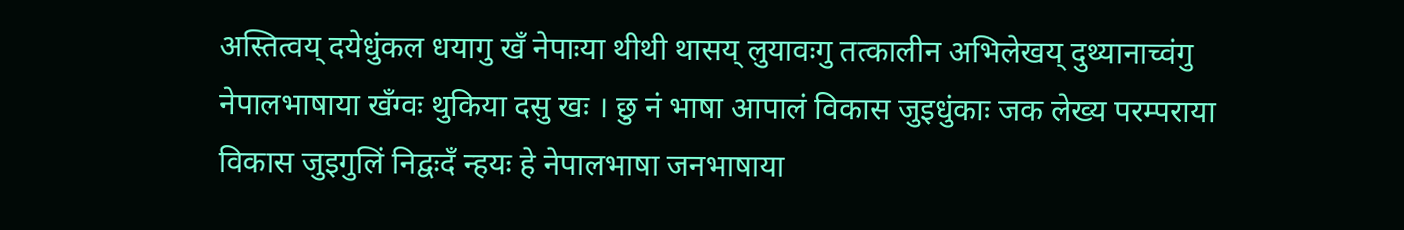अस्तित्वय् दयेधुंकल धयागु खँ नेपाःया थीथी थासय् लुयावःगु तत्कालीन अभिलेखय् दुथ्यानाच्वंगु नेपालभाषाया खँग्वः थुकिया दसु खः । छु नं भाषा आपालं विकास जुइधुंकाः जक लेख्य परम्पराया विकास जुइगुलिं निद्वःदँ न्हयः हे नेपालभाषा जनभाषाया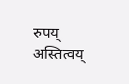रुपय् अस्तित्वय्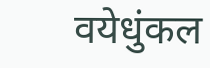वयेधुंकल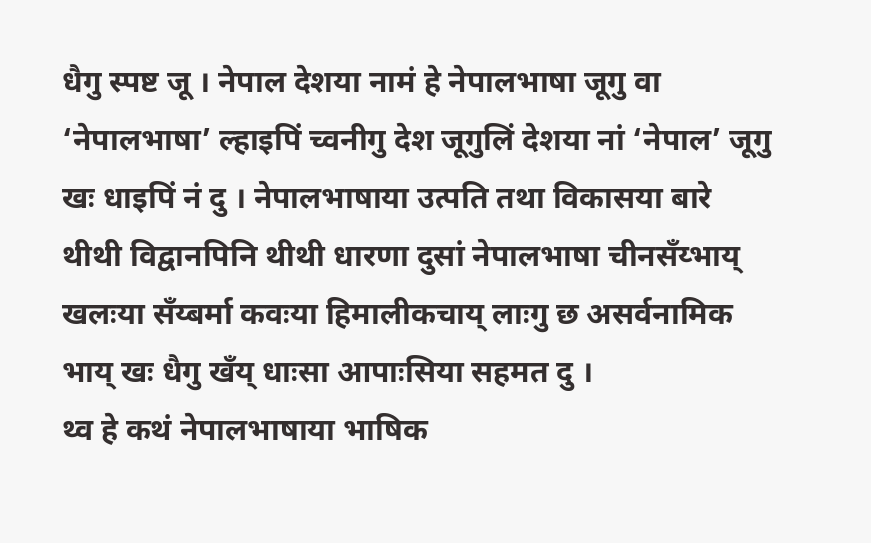धैगु स्पष्ट जू । नेपाल देशया नामं हे नेपालभाषा जूगु वा ‘नेपालभाषा’ ल्हाइपिं च्वनीगु देश जूगुलिं देशया नां ‘नेपाल’ जूगु खः धाइपिं नं दु । नेपालभाषाया उत्पति तथा विकासया बारे थीथी विद्वानपिनि थीथी धारणा दुसां नेपालभाषा चीनसँय्भाय् खलःया सँय्बर्मा कवःया हिमालीकचाय् लाःगु छ असर्वनामिक भाय् खः धैगु खँय् धाःसा आपाःसिया सहमत दु ।
थ्व हे कथं नेपालभाषाया भाषिक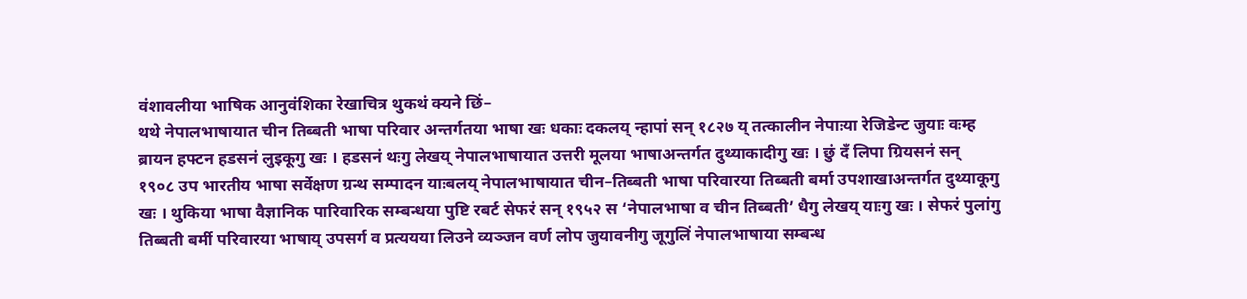वंशावलीया भाषिक आनुवंशिका रेखाचित्र थुकथं क्यने छिं–
थथे नेपालभाषायात चीन तिब्बती भाषा परिवार अन्तर्गतया भाषा खः धकाः दकलय् न्हापां सन् १८२७ य् तत्कालीन नेपाःया रेजिडेन्ट जुयाः वःम्ह ब्रायन हफ्टन हडसनं लुइकूगु खः । हडसनं थःगु लेखय् नेपालभाषायात उत्तरी मूलया भाषाअन्तर्गत दुथ्याकादीगु खः । छुं दँ लिपा ग्रियसनं सन् १९०८ उप भारतीय भाषा सर्वेक्षण ग्रन्थ सम्पादन याःबलय् नेपालभाषायात चीन–तिब्बती भाषा परिवारया तिब्बती बर्मा उपशाखाअन्तर्गत दुथ्याकूगु खः । थुकिया भाषा वैज्ञानिक पारिवारिक सम्बन्धया पुष्टि रबर्ट सेफरं सन् १९५२ स ‘नेपालभाषा व चीन तिब्बती’ धैगु लेखय् याःगु खः । सेफरं पुलांगु तिब्बती बर्मी परिवारया भाषाय् उपसर्ग व प्रत्ययया लिउने व्यञ्जन वर्ण लोप जुयावनीगु जूगुलिं नेपालभाषाया सम्बन्ध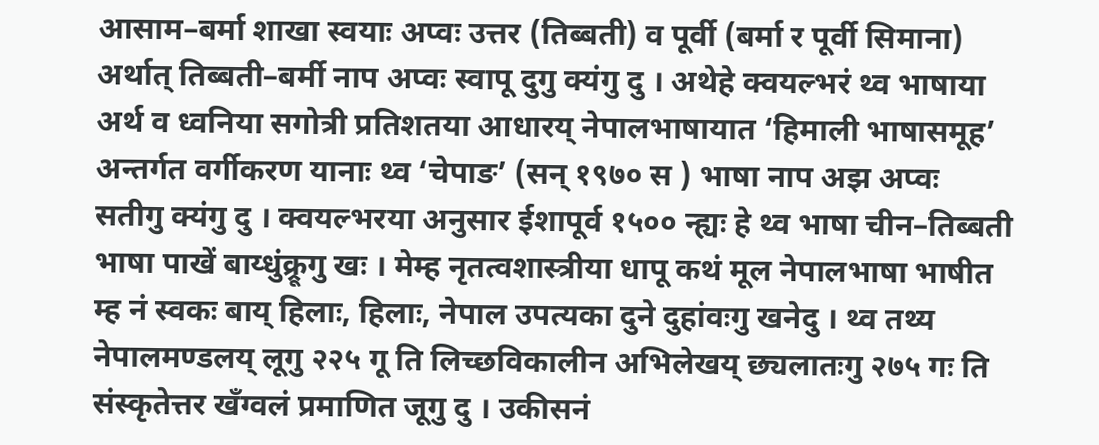आसाम–बर्मा शाखा स्वयाः अप्वः उत्तर (तिब्बती) व पूर्वी (बर्मा र पूर्वी सिमाना) अर्थात् तिब्बती–बर्मी नाप अप्वः स्वापू दुगु क्यंगु दु । अथेहे क्वयल्भरं थ्व भाषाया अर्थ व ध्वनिया सगोत्री प्रतिशतया आधारय् नेपालभाषायात ‘हिमाली भाषासमूह’ अन्तर्गत वर्गीकरण यानाः थ्व ‘चेपाङ’ (सन् १९७० स ) भाषा नाप अझ अप्वः सतीगु क्यंगु दु । क्वयल्भरया अनुसार ईशापूर्व १५०० न्ह्यः हे थ्व भाषा चीन–तिब्बती भाषा पाखें बाय्धुंक्र्रूगु खः । मेम्ह नृतत्वशास्त्रीया धापू कथं मूल नेपालभाषा भाषीत म्ह नं स्वकः बाय् हिलाः, हिलाः, नेपाल उपत्यका दुने दुहांवःगु खनेदु । थ्व तथ्य नेपालमण्डलय् लूगु २२५ गू ति लिच्छविकालीन अभिलेखय् छ्यलातःगु २७५ गः ति संस्कृतेत्तर खँग्वलं प्रमाणित जूगु दु । उकीसनं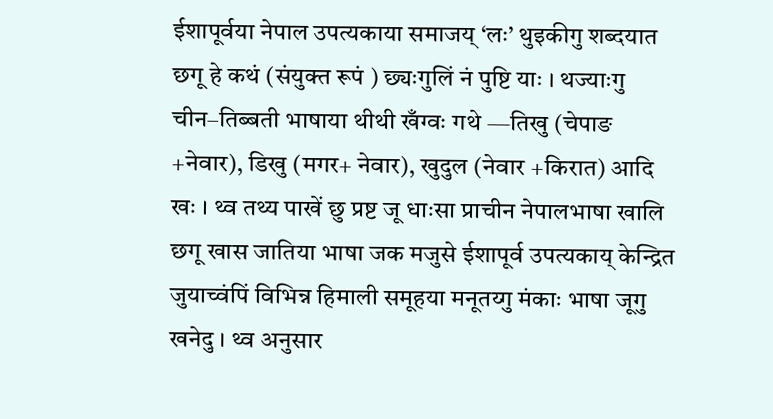ईशापूर्वया नेपाल उपत्यकाया समाजय् ‘लः’ थुइकीगु शब्दयात छगू हे कथं (संयुक्त रूपं ) छ्यःगुलिं नं पुष्टि याः । थज्याःगु चीन–तिब्बती भाषाया थीथी खँग्वः गथे —तिखु (चेपाङ +नेवार), डिखु (मगर+ नेवार), खुदुल (नेवार +किरात) आदि खः । थ्व तथ्य पाखें छु प्रष्ट जू धाःसा प्राचीन नेपालभाषा खालि छगू खास जातिया भाषा जक मजुसे ईशापूर्व उपत्यकाय् केन्द्रित जुयाच्वंपिं विभिन्न हिमाली समूहया मनूतय्गु मंकाः भाषा जूगु खनेदु । थ्व अनुसार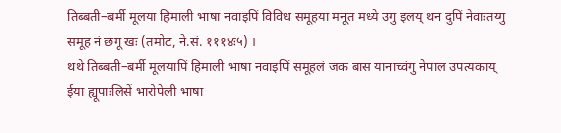तिब्बती–बर्मी मूलया हिमाली भाषा नवाइपिं विविध समूहया मनूत मध्ये उगु इलय् थन दुपिं नेवाःतय्गु समूह नं छगू खः (तमोट, ने.सं. १११४ः५) ।
थथे तिब्बती–बर्मी मूलयापिं हिमाली भाषा नवाइपिं समूहलं जक बास यानाच्वंगु नेपाल उपत्यकाय् ईया ह्यूपाःलिसें भारोपेली भाषा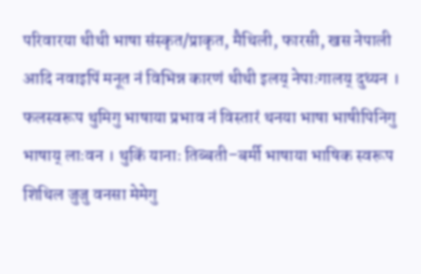परिवारया थीथी भाषा संस्कृत/प्राकृत, मैथिली, फारसी, खस नेपाली आदि नवाइपिं मनूत नं विभिन्न कारणं थीथी इलय् नेपाःगालय् दुथ्यन । फलस्वरूप थुमिगु भाषाया प्रभाव नं विस्तारं थनया भाषा भाषीपिनिगु भाषाय् लाःवन । थुकिं यानाः तिब्बती–बर्मी भाषाया भाषिक स्वरूप शिथिल जुजु वनसा मेमेगु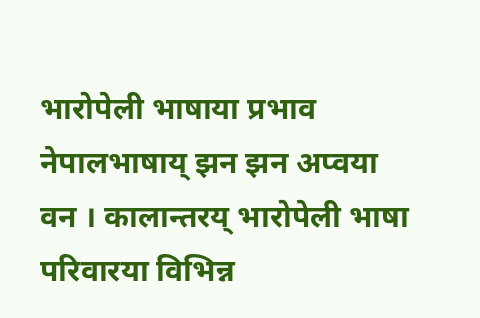भारोपेली भाषाया प्रभाव नेपालभाषाय् झन झन अप्वया वन । कालान्तरय् भारोपेली भाषा परिवारया विभिन्न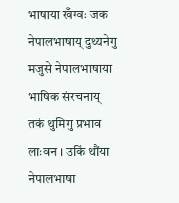भाषाया खँग्वः जक नेपालभाषाय् दुथ्यनेगु मजुसे नेपालभाषाया भाषिक संरचनाय् तकं थुमिगु प्रभाव लाःवन । उकिं थौंया नेपालभाषा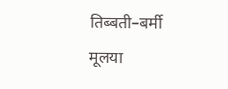तिब्बती–बर्मी मूलया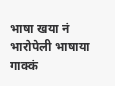भाषा खया नं भारोपेली भाषाया गाक्कं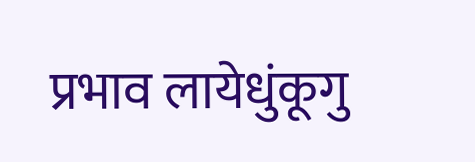प्रभाव लायेधुंकूगु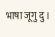भाषा जूगु दु ।